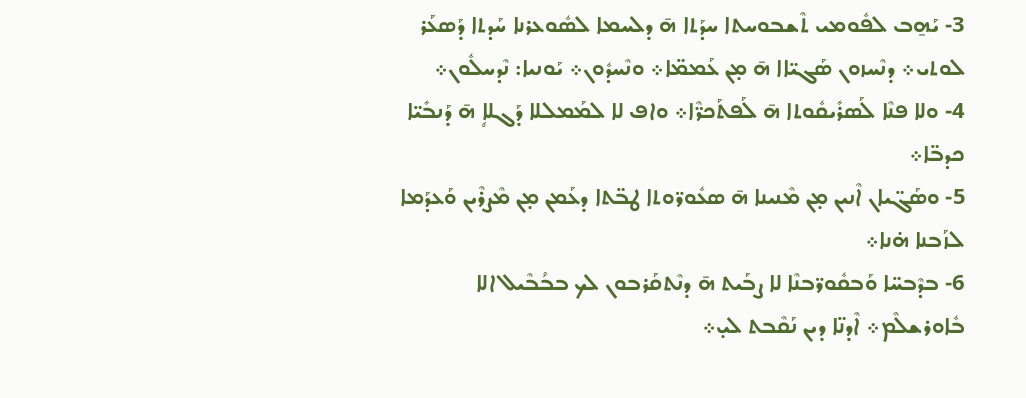3- ܝܰܗ̱ܒ ܠܦܽܘܡܝ ܬܶܫܒܘܚܬܐ ܚܕܰܬܐ ܗ̄ ܕܠܚܡܐ ܠܣܽܘܥܪܢܐ ܚܰܕܬܐ ܕܰܣܥܰܪ ܠܘܬܝ܀ ܕܢܶܚܙܘܢ ܣܰܓܝ̈ܐܐ ܗ̄ ܡ̣ܢ ܥܰܡܡ̈ܐ܀ ܘܢܶܚܕܽܘܢ܀ ܝܰܘܢܝܐ: ܢܶܕܚܠܽܘܢ܀
4- ܘܠܐ ܦܢܶܐ ܠܰܣܪܺܝܩܽܘܬܐ ܗ̄ ܠܰܦܬܰܟܪ̈ܶܐ܀ ܘܐܦ ܠܐ ܠܡܰܡܠܠܐ ܕܰܓܠܐܴ ܗ̄ ܕܰܢܒܺܝ̈ܐ ܟܕܒ̈ܐ܀
5- ܘܣܰܓ̈ܝܐܢ ܐܶܢܝܢ ܡ̣ܢ ܡܶܢܝܢܐ ܗ̄ ܣܥܽܘܪ̈ܘܬܐ ܛܒ̈ܬܐ ܕܥܰܡܢ ܡ̣ܢ ܡܶܨܪܶܝܢ ܘܰܥܕܰܡܐ ܠܙܰܒܢܐ ܗ̇ܢܐ܀
6- ܒܕܶܒܚ̈ܐ ܘܰܒܩܽܘܪ̈ܒܢܶܐ ܠܐ ܨܒܰܝܬ ܗ̄ ܕܢܶܬܩܰܪܒܘܢ ܠܟ ܒܒܳܒܶܝܠ ܐܠܐ ܒܽܐܘܪܫܠܶܡ܀ ܐܶܕܢ̈ܐ ܕܝܢ ܢܰܩܶܒܬ ܠܝ̣܀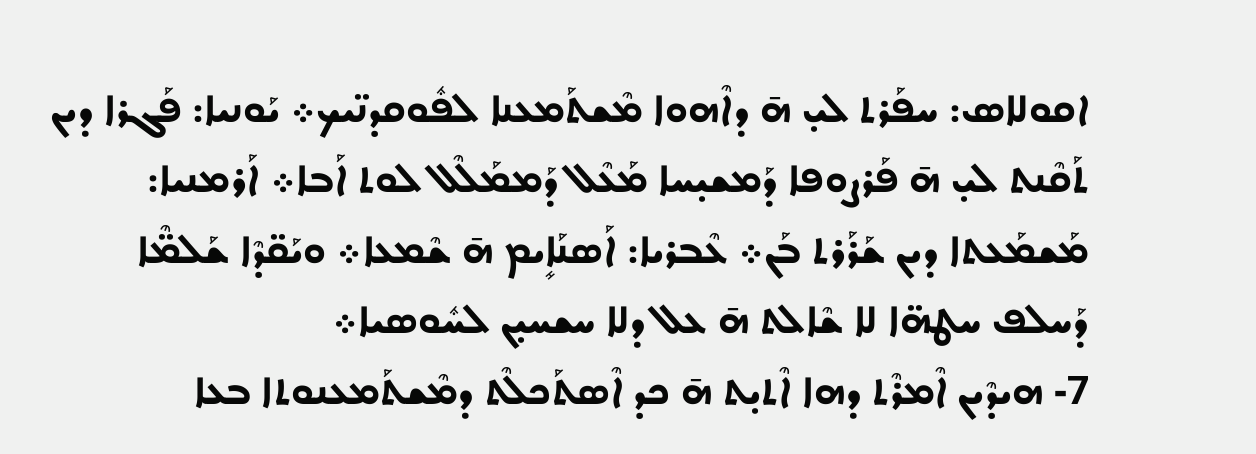ܐܩܘܠܐܣ: ܚܦܰܪܬ ܠܝ̣ ܗ̄ ܕܐܶܗܘܐ ܡܶܫܬܰܡܥܢܐ ܠܦܽܘܩܕܢ̈ܝܟ܀ ܝܰܘܢܝܐ: ܦܰܓܪܐ ܕܝܢ ܬܰܩܶܢܬ ܠܝ̣ ܗ̄ ܦܰܪܨܘܦܐ ܕܰܡܫܝ̣ܚܐ ܡܰܥܶܠ ܕܰܡܡܰܠܶܠ ܠܘܬ ܐܰܒܐ܀ ܐܰܪܡܢܝܐ: ܡܰܫܡܰܥܬܐ ܕܝܢ ܫܰܪܰܪܬ ܒܰܢ܀ ܥܶܒܪܝܐ: ܐܰܣܢܰܐܻܝܡ ܗ̄ ܫܶܡܥܐ܀ ܘܝܰܩ̈ܕܶܐ ܫܰܠܡ̈ܶܐ ܕܰܚܠܦ ܚܛܗ̈ܐ ܠܐ ܫܶܐܠܬ ܗ̄ ܥܠ ܕܠܐ ܚܫܚܝ̣ܢ ܠܚܽܘܣܝܐ܀
7- ܗܝܕܶܝܢ ܐܶܡܪܶܬ ܕܗܐ ܐܶܬܝ̣ܬ ܗ̄ ܟܕ ܐܶܣܬܰܟܠܶܬ ܕܡܶܫܬܰܡܥܢܘܬܐ ܒܥܐ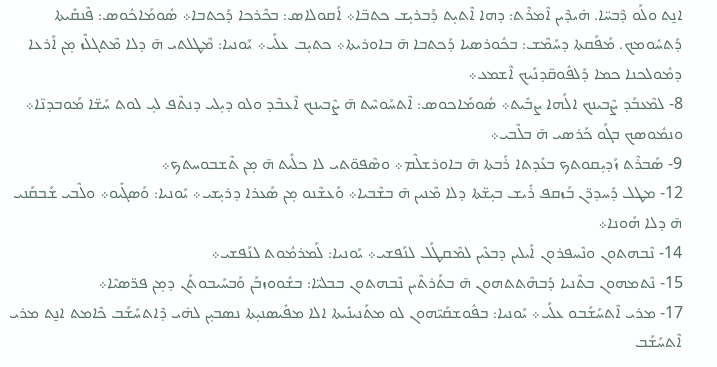ܐܢ̱ܬ ܘܠܰܘ ܕܶܒܚ̈ܐ. ܗ̇ܝܕܶܝܢ ܐܶܡܪܶܬ: ܕܗܐ ܐܶܬܝ̣ܬ ܕܰܒܪܝ̣ܫ ܟܬܒ̈ܐ܀ ܐܰܩܘܠܐܣ: ܒܟܶܪܟܐ ܕܰܟܬܒܐ܀ ܣܽܘܡܰܐܟܽܘܣ: ܦܶܢܩܺܝܬܐ ܕܰܬܚܽܘܡܟ. ܡܰܦܰܩܬܐ ܕܚܰܡܶܫ: ܒܟܽܘܪܣܝܐ ܕܰܟܬܒܐ ܗ̄ ܒܐܘܪܝܬܐ܀ ܟܬܝ̣ܒ ܥܠܰܝ܀ ܝܰܘܢܝܐ: ܡܶܛܠܬܝ ܗ̄ ܕܠܐ ܡܶܬܓܠܶܙ ܡ̣ܢ ܐܰܪܥܐ ܕܡܽܘܠܟܢܐ ܟܡܐ ܕܰܠܦܽܘܩ̈ܕܢܰܝܟ ܐܶܫܡܥ܀
8- ܠܡܶܥܒܰܕ ܨܶܒܝܢܟ ܐܠܰܗܐ ܨܒܺܝܬ܀ ܣܽܘܡܰܐܟܘܣ: ܐܶܬܚܰܘܚܶܬ ܗ̄ ܨܶܒܝܢܟ ܐܶܥܒܶܕ ܘܠܘ ܕܝ̣ܠܝ ܕܢܬܶܦ ܠܝ̣ ܠܘܬ ܚܰܫ̈ܐ ܡܰܘܒܕܢ̈ܐ܀ ܘܢܡܽܘܣܟ ܒܓܰܘ ܟܰܪܣܝ ܗ̄ ܒܠܶܒܝ܀
9- ܣܰܒܪܶܬ ܙܰܕܝ̣ܩܘܬܟ ܒܥܺܕܬܐ ܪܰܒܬܐ ܗ̄ ܒܐܘܪܫܠܶܡ܀ ܘܣܶܦܘ̈ܬܝ ܠܐ ܟܠܺܝܬ ܗ̄ ܡ̣ܢ ܬܶܫܒܘܚܬܟ܀
12- ܡܛܠ ܕܰܚܕܪ̈ܢ ܒܰܙܩܦ ܪܺܝܫ ܒܝ̣ܫ̈ܬܐ ܕܠܐ ܡܶܢܝܢ ܗ̄ ܒܫܶܒܝܐ܀ ܘܰܥܫܶܢܘ ܡ̣ܢ ܣܰܥܪܐ ܕܪܝ̣ܫܝ܀ ܝܰܘܢܝܐ: ܘܰܣܓܺܝܘ܀ ܘܠܶܒܝ ܫܰܒܩܰܢܝ ܗ̄ ܕܠܐ ܗܰܘܢܐ܀
14- ܢܶܒܗܬܘܢ ܘܢܶܚܦܪܘܢ ܐܰܝܠܝܢ ܕܒܥܶܝܢ ܠܡܶܩܛܰܠ ܠܢܰܦܫܝ܀ ܝܰܘܢܝܐ: ܠܰܡܪܡܽܘܬ ܠܢܰܦܫܝ܀
15- ܢܶܬܡܗܘܢ ܒܬܶܢܝܐ ܕܰܒܗܶܬܬܗܘܢ ܗ̄ ܒܬܰܪܬܶܝܢ ܢܶܒܗܬܘܢ ܒܒܠܝ̈ܐ: ܒܫܽܘܘܙܒܰܢ ܘܰܒܚܰܝܒܘܬܰܢ ܕܡ̣ܢ ܦܪ̈ܣܝܶܐ܀
17- ܡܪܝ ܐܶܬܚܰܫܰܒܘ ܥܠܰܝ܀ ܝܰܘܢܝܐ: ܒܦܽܘܫܩܰܝ̈ܗܘܢ ܠܘ ܡܬܰܢܝܢܺܝܬܐ ܐܠܐ ܡܦܺܝܣܢܝ̣ܬܐ ܢܣܒܝ̣ܢ ܠܗ̇ܝ ܕܶܐܬܚܰܫܰܒ ܟܶܐܡܬ ܐܢ̱ܬ ܡܪܝ ܐܶܬܚܰܫܰܒ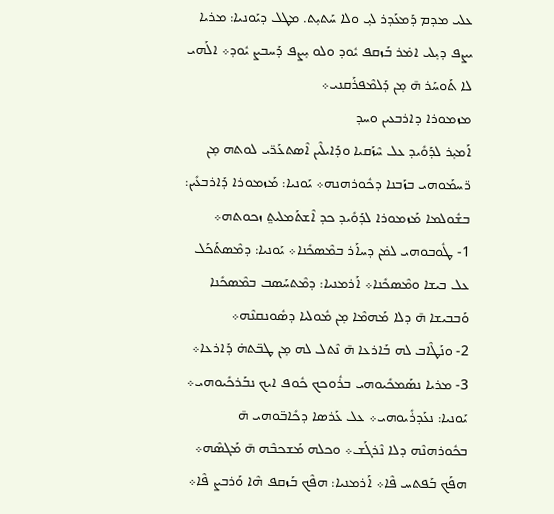ܥܠܝ ܡܕܡ ܕܰܡܥܰܕܪ ܠܝ̣ ܘܠܐ ܚܰܬܝ̣ܬ. ܡܛܠ ܕܝܰܘܢܝܐ: ܡܪܝܐ ܝܨܦ ܕܝ̣ܠܝ ܐܡ̇ܪ ܒܰܙܩܦ ܝܽܘܕ ܘܠܘ ܝ̣ܨܦ ܕܰܚܒܨ ܝܽܘܕ܀ ܐܠܰܗܝ ܠܐ ܬܰܘܚܰܪ ܗ̄ ܡ̣ܢ ܕܰܠܡܶܦܪܰܩܢܝ܀
ܡܙܡܘܪܐ ܕܐܪܒܥܝܢ ܘܚܕ
ܐܰܡܝ̣ܪ ܠܕܰܘܺܝܕ ܥܠ ܚܶܙܰܩܝܐ ܘܕܰܐܝܠܶܝܢ ܐܶܣܬܥܰܪ̈ܝ ܠܘܬܗ ܡ̣ܢ ܪ̈ܚܡܰܘܗܝ ܒܙܰܒܢܐ ܕܟܽܘܪܗܢܗ܀ ܝܰܘܢܝܐ: ܡܰܙܡܘܪܐ ܕܰܐܪܒܥܺܝܢ: ܒܫܽܘܠܡܐ ܡܰܙܡܘܪܐ ܠܕܰܘܺܝܕ ܟܕ ܐܶܫܬܰܡܠܝܬ݀ ܙܟܘܬܗ܀
1- ܛܽܘܒܘܗܝ ܠܡ̇ܢ ܕܚܐܰܪ ܒܡܶܣܟܺܢܐ܀ ܝܰܘܢܝܐ: ܕܡܶܣܬܰܟܰܠ ܥܠ ܒܝܫܐ ܘܡܶܣܟܺܢܐ܀ ܐܰܪܡܢܝܐ: ܕܡܶܬܚܰܣܒ ܒܡܶܣܟܺܢܐ ܘܰܒܒܝܫܐ ܗ̄ ܕܠܐ ܡܰܗܡܶܐ ܡ̣ܢ ܡܽܘܠܝܐ ܕܣܽܘܢܩܢܶܗ܀
2- ܘܢܰܛܶܐܒ ܠܗ ܒܰܐܪܥܐ ܗ̄ ܢܶܬܠ ܠܗ ܡ̣ܢ ܛܒ̈ܬܗ̇ ܕܰܐܪܥܐ܀
3- ܡܪܝܐ ܢܣܰܡܟܺܝܘܗܝ ܒܪܽܘܟܟ ܟܽܘܦ ܐܝܟ ܢܒܰܪܟܺܝܘܗܝ܀ ܝܰܘܢܝܐ: ܢܥܰܕܪܺܝܘܗܝ܀ ܥܠ ܥܰܪܣܐ ܕܟܺܐܒ̈ܘܗܝ ܗ̄ ܒܟܽܘܪܗܢܶܗ ܕܠܐ ܢܶܪܓܰܫ܀ ܘܟܠܗ ܡܰܫܟܒܶܗ ܗ̄ ܡܰܓܣܶܗ܀ ܗܦܰܟ ܒܰܦܬܚ ܦܶܐ܀ ܐܰܪܡܢܝܐ: ܗܦܶܟ ܒܰܙܩܦ ܗܶܐ ܘܰܪܒܨ ܦܶܐ܀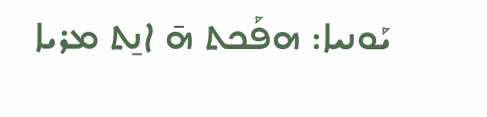ܝܰܘܢܝܐ: ܗܦܰܟܬ ܗ̄ ܐܢ̱ܬ ܡܪܝܐ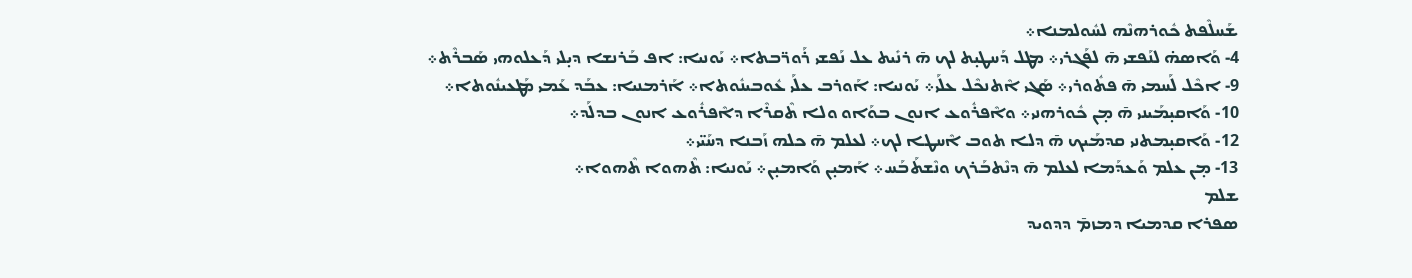ܫܰܚܠܶܦܬ ܟܽܘܪܗܢܶܗ ܠܚܽܘܠܡܢܐ܀
4- ܘܰܐܣܗ̇ ܠܢܰܦܫܝ ܗ̄ ܠܦܰܓܪܝ܀ ܡܛܠ ܕܰܚܛܝ̣ܬ ܠܟ ܗ̄ ܪܢܺܝܬ ܥܠ ܢܰܦܫܝ ܪܰܘܪ̈ܒܬܐ܀ ܝܰܘܢܝܐ: ܐܦ ܒܰܪܢܫܐ ܕܝ̣ܠܝ ܕܰܥܠܘܗܝ ܣܰܒܪܶܬ܀
9- ܐܟܶܠ ܠܰܚܡܝ ܗ̄ ܦܬܽܘܪܝ܀ ܣܰܓܝ ܐܶܬܢܟܶܠ ܥܠܰܝ܀ ܝܰܘܢܝܐ: ܐܰܘܪܒ ܥܠܰܝ ܥܽܘܒܝܢܽܘܬܐ܀ ܐܰܪܡܢܝܐ: ܥܒܰܕ ܥܰܡܝ ܡܰܛܥܝܢܽܘܬܐ܀
10- ܘܰܐܩܝ̣ܡܰܝܢܝ ܗ̄ ܡ̣ܢ ܟܽܘܪܗܢܝ܀ ܘܐܶܦܪܽܘܥ ܐܢܘܢ ܒܘܰܐܘ ܘܠܐ ܬܶܩܪܶܐ ܕܐܶܦܪܽܘܥ ܐܢܘܢ ܒܕܠܰܕ܀
12- ܘܰܐܩܝ̣ܡܬܢܝ ܩܕܡܰܝܟ ܗ̄ ܕܠܐ ܬܘܒ ܐܶܚܛܐ ܠܟ܀ ܠܥܠܡ ܗ̄ ܟܠܗ ܙܰܒܢܐ ܕܚܰܝ̈ܝ܀
13- ܡ̣ܢ ܥܠܡ ܘܰܥܕܰܡܐ ܠܥܠܡ ܗ̄ ܕܢܶܬܒܰܪܟ ܘܢܶܫܬܰܒܰܚ܀ ܐܰܡܝ̣ܢ ܘܰܐܡܝ̣ܢ܀ ܝܰܘܢܝܐ: ܬܶܗܘܐ ܬܶܗܘܐ܀
ܫܠܡ
ܣܦܪܐ ܩܕܡܝܐ ܕܡܙܡ̄ ܕܕܘܝܕ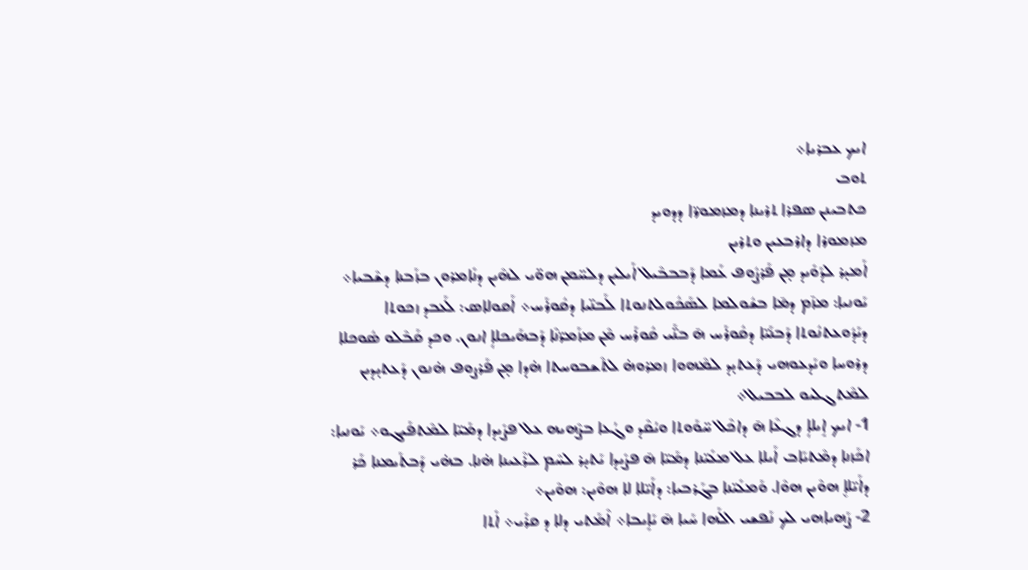ܐܝܟ ܥܒܪܝܐ܀
ܬܘܒ
ܟܬܒܝܢܢ ܣܦܪܐ ܬܪܝܢܐ ܕܡܙܡܘܪ̈ܐ ܕܕܘܝܕ
ܡܙܡܘܪܐ ܕܐܪܒܥܝܢ ܘܬܪܝܢ
ܐܰܡܝ̣ܪ ܠܕܰܘܺܝܕ ܡ̣ܢ ܦܰܪܨܽܘܦ ܥܰܡܐ ܕܰܒܒܒܶܝܠ ܐܰܝܠܝܢ ܕܠܚ̈ܡܢ ܗܘ̈ܝ ܠܗܶܝܢ ܕܢܺܐܡܪܘܢ ܒܙܰܒܢܐ ܕܫܶܒܝܐ܀ ܝܰܘܢܝܐ: ܡܙ̄ܡ ܕܡ̄ܐ ܒܫܽܘܠܡܐ ܠܣܰܟܽܘܠܬܢܘܬܐ ܠܰܒܢ̈ܝܐ ܕܩܽܘܪܰܚ܀ ܐܰܩܘܠܐܣ: ܠܰܥܒܕ ܙܟܘܬܐ ܕܝܰܕܽܘܥܬܢܽܘܬܐ ܕܰܒܢܰܝ̈ܐ ܕܩܽܘܪܰܚ ܗ̄ ܒܢ̈ܰܝ ܩܽܘܪܰܚ ܡܶܢ ܡܙܰܡܪ̈ܢܶܐ ܕܰܒܗܰܝܟܠܐܴ ܐܢܘܢ. ܘܟܕ ܩܰܒܶܠܘ ܣܽܘܟܠܐ ܕܪܘܚܐ ܘܝܰܕܥܘܗܝ ܕܰܥܬܝ̣ܕ ܠܡܶܗܘܐ ܙܡܪܘܗ̇ ܠܬܶܫܒܘܚܬܐ ܗ̇ܕܐ ܡ̣ܢ ܦܰܪܨܘܦ ܗ̇ܢܘܢ ܕܰܥܬܝ̣ܕܝܢ ܠܡܶܬܓܠܝܘ ܠܒܒܝܠ܀
1- ܐܝܟ ܐܱܝܠܐܴ ܕܓܥܶܐ ܗ̄ ܕܐܟܶܠ ܚ̈ܘܰܘܬܐ ܘܝܳܩܶܕ ܘܓܳܥܐ ܒܨܶܗܝܗ ܥܠ ܦܨܺܝܕܐ ܕܡܰܝ̈ܐ ܠܡܶܬܦܰܝܓܘ܀ ܝܰܘܢܝܐ: ܐܟܰܙܢܐ ܕܡܶܬܝܰܐܒ ܐܰܝܠܐ ܥܠ ܡܥܺܝ̈ܢܐ ܕܡܰܝ̈ܐ ܗ̄ ܦܨܺܝܕܐ ܝܰܬܝ̣ܪ ܠܚܶܡ ܠܪܶܥܝܢܐ ܗ̇ܢܐ. ܒܗ̇ܝ ܕܰܒܬܰܝܡܢܐ ܟܰܪ ܕܐܰܝ̈ܠܐܷ ܗܘܶܝܢ ܗܘܶܐ. ܘܰܡܥܺܝ̈ܢܐ ܒܓܰܪܒܝܐ: ܕܐܰܝ̈ܠܐ ܠܐ ܗܘܶܝܢ: ܗܘܶܝܢ܀
2- ܨܰܗܝܐܗܝ ܠܟ ܢܰܦܫܝ ܐܠܰܗܐ ܚܰܝܐ ܗ̄ ܝܰܐܻܝܒܐ܀ ܐܶܡܰܬܝ ܕܠܐ ܕ ܩܪܺܝ܀ ܐܺܬܐ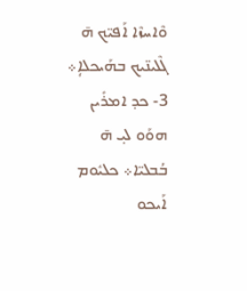ܘܶܐܚܙܶܐ ܐܰܦܝ̈ܟ ܗ̄ ܓܶܠܝܢ̈ܝܟ ܒܗܰܝܟܠܐܴ܀
3- ܟܕ ܐܡܪܺܝܢ ܗܘܰܘ ܠܝ̣ ܗ̄ ܒܳܒܠܝ̈ܐ܀ ܟܠܝܽܘܡ ܐܰܝܟܘ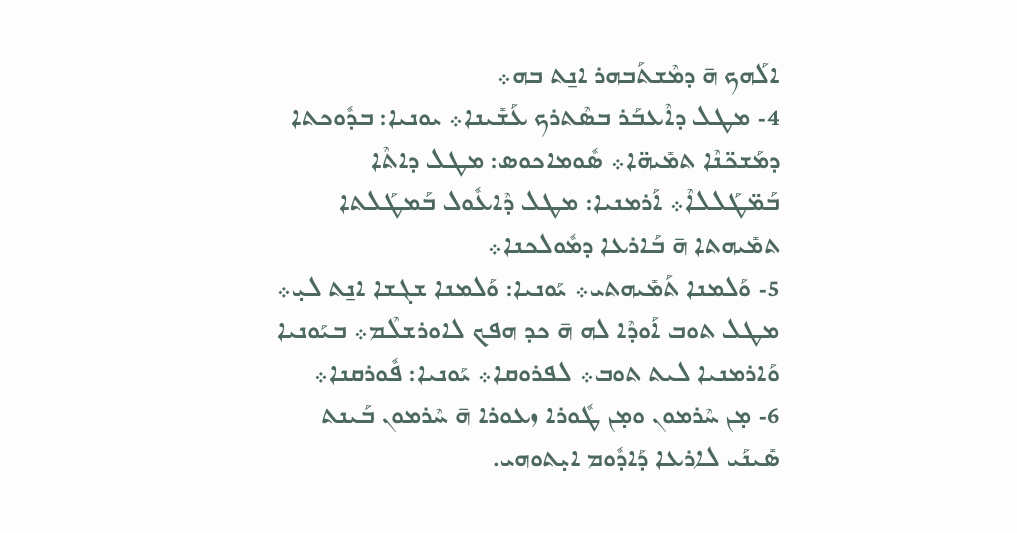ܐܠܰܗܟ ܗ̄ ܕܡܶܫܬܰܒܗܪ ܐܢ̱ܬ ܒܗ܀
4- ܡܛܠ ܕܐܶܥܒܰܪ ܒܣܶܬܪܟ ܥܰܫܺܝܢܐ܀ ܝܘܢܝܐ: ܒܕܽܘܟܬܐ ܕܡܰܫܟ̈ܢܶܐ ܬܡܺܝܗ̈ܐ܀ ܣܽܘܡܐܟܘܣ: ܡܛܠ ܕܐܬܶܐ ܒܰܡ̈ܛܰܠܠܐܶ܀ ܐܰܪܡܢܝܐ: ܡܛܠ ܕܶܐܥܽܘܠ ܒܰܡܛܰܠܬܐ ܬܡܺܝܗܬܐ ܗ̄ ܒܰܐܪܥܐ ܕܡܽܘܠܟܢܐ܀
5- ܘܰܠܡܢܐ ܬܰܡܺܝܗܬܝ܀ ܝܰܘܢܝܐ: ܘܰܠܡܢܐ ܫܓܫܐ ܐܢ̱ܬ ܠܝ̣܀ ܡܛܠ ܬܘܒ ܐܰܘܕܶܐ ܠܗ ܗ̄ ܟܕ ܗܦܟ ܠܐܘܪܫܠܶܡ܀ ܒܝܰܘܢܝܐ ܘܰܐܪܡܢܝܐ ܠܝܬ ܬܘܒ܀ ܠܦܪܘܩܐ܀ ܝܰܘܢܝܐ: ܦܽܘܪܩܢܐ܀
6- ܡ̣ܢ ܚܶܪܡܘܢ ܘܡ̣ܢ ܛܽܘܪܐ ܙܥܘܪܐ ܗ̄ ܚܶܪܡܘܢ ܒܰܝܢܬ ܣܺܝܢܰܝ ܠܐܪܥܐ ܕܰܐܕܽܘܡ ܐܝ̣ܬܘܗܝ.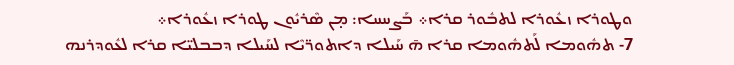ܘܛܘܪܐ ܙܥܽܘܪܐ ܠܬܒܽܘܪ ܩܪܐ܀ ܒܰܨܚܚܐ: ܡ̣ܢ ܣܶܪܝܽܘܢ ܛܘܪܐ ܙܥܽܘܪܐ܀
7- ܬܗܽܘܡܐ ܠܰܬܗܽܘܡܐ ܩܪܐ ܗ̄ ܚܰܝܠܐ ܕܐܬܘܪ̈ܝܶܐ ܠܚܰܝܠܐ ܕܒܒܠܝ̈ܐ ܩܪܐ ܠܥܽܘܕܪܢܗ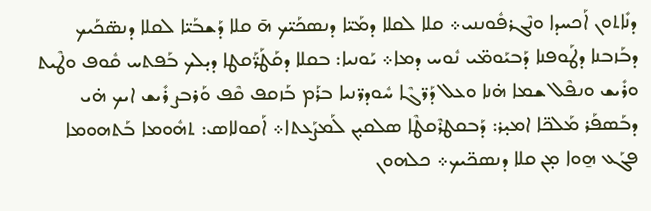ܕܢܺܐܬܘܢ ܐܰܟܚܕܐ ܘܢܶܓܪܦܽܘܢܢܝ܀ ܩܠܐ ܠܩܠܐ ܕܡܰܝ̈ܐ ܕܢܣܟܰܝ̈ܟ ܗ̄ ܩܠܐ ܕܰܫܒܰܝ̈ܐ ܠܩܠܐ ܕܢܣ̈ܟܰܝܟ ܕܒܰܙܒܢܐ ܕܛܰܘܦܢܐ ܕܰܒܝܰܘܡ̈ܝ ܢܽܘܚ ܕܡܐ܀ ܝܰܘܢܝܐ: ܒܩܠܐ ܕܩܰܛܰܪ̈ܰܩܛܐ ܕܝ̣ܠܟ ܒܰܦܬܚ ܩܽܘܦ ܘܛܶܝܬ ܘܪܺܝܫ ܘܢܦܶܠ ܫܡܐ ܗ̇ܢܐ ܘܥܠ ܕܰܪ̈ܓܶܐ ܚܽܘܕܪ̈ܢܝܐ ܒܪܰܡ ܒܰܙܩܦ ܩܶܦ ܘܰܪܒܨ ܪܺܝܫ ܐܝܟ ܗ̇ܝ ܕܒܰܣܦܰܪ ܡܰܠܟ̈ܐ ܐܡܝ̣ܪ: ܕܰܒܩܛܪܶܩܛܶܐ ܣܠܩܝ̣ܢ ܠܰܡܨܰܥܬܐ܀ ܐܰܩܘܠܐܣ: ܬܗܽܘܡܐ ܒܰܬܗܘܡܐ ܦܓܰܥ ܗ̱ܘܐ ܡ̣ܢ ܩܠܐ ܕܢܣܟ̈ܝܟ܀ ܟܠܗܘܢ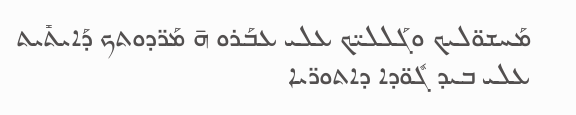ܡܰܚܫܘ̈ܠܝܟ ܘܓܰܠܠܝ̈ܟ ܥܠܝ ܥܒܰܪܘ ܗ̄ ܡܰܪ̈ܕܘܬܟ ܕܰܐܝܬܺܝܬ ܥܠܝ ܒܝܕ ܓܽܘ̈ܕܐ ܕܐܬܘܪ̈ܝܐ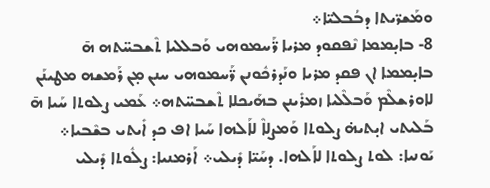ܘܡܰܫܪ̈ܝܬܐ ܕܒܳܒܠܝ̈ܐ܀
8- ܒܐܝ̣ܡܡܐ ܢܶܦܩܘܕ ܡܪܝܐ ܪ̈ܰܚܡܘܗܝ ܘܰܒܠܠܝܐ ܬܶܫܒܚ̈ܬܗ ܗ̄ ܒܐܝ̣ܡܡܐ ܐܢ ܦܩܕ ܡܪܝܐ ܘܢܰܕܪܟܽܘܢܢ ܪ̈ܰܚܡܘܗܝ ܚܢܢ ܡ̣ܢ ܪܰܡܫܗ ܡܛܝܢܰܢ ܠܐܘܪܫܠܶܡ ܘܰܒܠܶܠܝܐ ܙܡܪܺܝܢܢ ܒܗܰܝܟܠܐ ܬܶܫܒܚ̈ܬܗ܀ ܥܰܡܝ ܨܠܘܬܐ ܚܰܝܐ ܗ̄ ܒܰܠܝܬܝ ܐܝ̣ܬܝܗ̇ ܨܠܘܬܐ ܘܰܡܨܠܐܶ ܠܐܰܠܗܐ ܚܰܝܐ ܐܦ ܟܕ ܐܺܝܬܝ ܒܫܶܒܝܐ܀ ܝܰܘܢܝܐ: ܠܘܬ ܨܠܘܬܐ ܠܐܰܠܗܐ. ܕܚܰܝ̈ܐ ܕܺܝܠܝ܀ ܐܰܪܡܢܝܐ: ܨܠܽܘܬܐ ܕܺܝܠܝ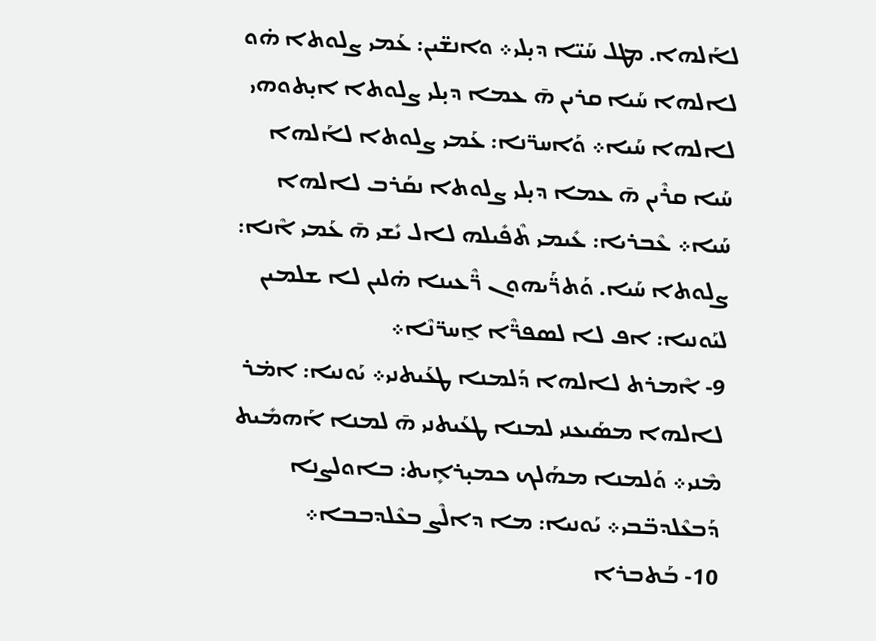ܠܐܰܠܗܐ. ܡܛܠ ܚܰܝ̈ܐ ܕܝ̣ܠܝ܀ ܘܐܢܫ̈ܝܢ: ܥܰܡܝ ܨܠܘܬܐ ܗ̇ܘ ܠܐܠܗܐ ܚܰܝܐ ܩܪܝܢ ܗ̄ ܥܡܐ ܕܝ̣ܠܝ ܨܠܘܬܐ ܐܝ̣ܬܘܗܝ ܠܐܠܗܐ ܚܰܝܐ܀ ܘܰܐܚܪ̈ܢܐ: ܥܰܡܝ ܨܠܘܬܐ ܠܐܰܠܗܐ ܚܰܝܐ ܩܪܶܝܢ ܗ̄ ܥܡܐ ܕܝ̣ܠܝ ܨܠܘܬܐ ܢܩܰܪܒ ܠܐܠܗܐ ܚܰܝܐ܀ ܥܶܒܪܝܐ: ܥܺܝܡܝ ܬܶܦܺܝܠܗ ܠܐܠ ܝܺܫܝ ܗ̄ ܥܰܡܝ ܐܶܢܐ: ܨܠܘܬܐ ܚܰܝܐ. ܘܰܬܪ̈ܰܝܗܘܢ ܪ̈ܶܥܝܢܐ ܗ̇ܠܝܢ ܠܐ ܫܠܡܝܢ ܠܝܰܘܢܝܐ: ܐܦ ܠܐ ܠܣܦܪ̈ܶܐ ܐ̱ܚܪ̈ܢܶܐ܀
9- ܐܶܡܪܬ ܠܐܠܗܐ ܕܰܠܡܢܐ ܛܥܰܝܬܢܝ܀ ܝܰܘܢܝܐ: ܐܡ̇ܪ ܠܐܠܗܐ ܡܣܰܝܥܢܝ ܠܡܢܐ ܛܥܰܝܬܢܝ ܗ̄ ܠܡܢܐ ܐܰܗܡܺܝܬ ܡܶܢܝ܀ ܘܰܠܡܢܐ ܡܗܰܠܟ ܟܡܝ̣ܪܐܻܝܬ: ܒܐܘܠܨܢܐ ܕܰܒܥܶܠܕܒ̈ܒܝ܀ ܝܰܘܢܝܐ: ܡܐ ܕܐܠܶܨ ܒܥܶܠܕܒܒܐ܀
10- ܒܰܬܒܪܐ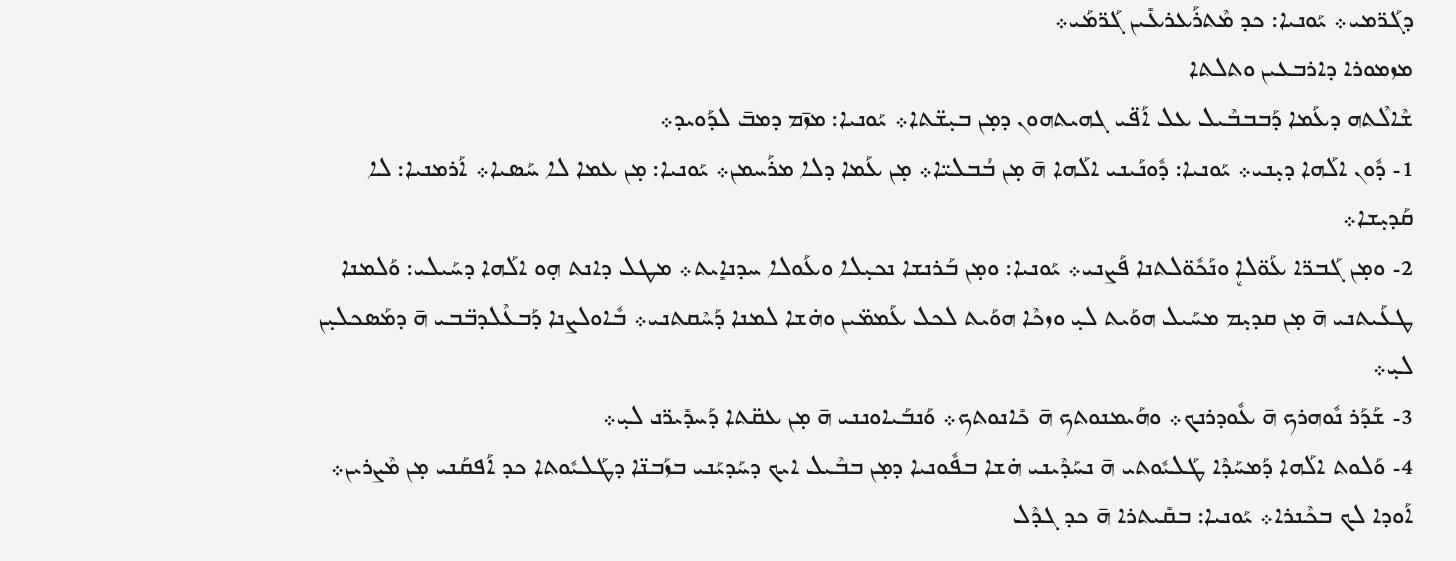ܕܓܰܪ̈ܡܝ܀ ܝܰܘܢܝܐ: ܟܕ ܡܶܬܪܰܥܪܥܺܝܢ ܓܰܪ̈ܡܰܝ܀
ܡܙܡܘܪܐ ܕܐܪܒܥܝܢ ܘܬܠܬܐ
ܫܶܐܠܶܬܗ ܕܥܰܡܐ ܕܰܒܒܒܶܝܠ ܥܠ ܐܰܦ̈ܝ ܓܗܝܬܗܘܢ ܕܡ̣ܢ ܒܝ̣ܫ̈ܬܐ܀ ܝܰܘܢܝܐ: ܡܙ̄ܡ ܕܡܒ̄ ܠܕܰܘܝܕ܀
1- ܕܽܘܢ ܐܠܰܗܐ ܕܝ̣ܢܝ܀ ܝܰܘܢܝܐ: ܕܽܘܢܰܝܢܝ ܐܠܰܗܐ ܗ̄ ܡ̣ܢ ܒܳܒܠܝ̈ܐ܀ ܡ̣ܢ ܥܰܡܐ ܕܠܐ ܡܪܰܚܡܢ܀ ܝܰܘܢܝܐ: ܡ̣ܢ ܥܡܐ ܠܐ ܚܰܣܝܐ܀ ܐܰܪܡܢܝܐ: ܠܐ ܩܰܕܝ̣ܫܐ܀
2- ܘܡ̣ܢ ܓܰܒܪ̈ܐ ܥܰܘ̈ܠܐܷ ܘܢܰܟܽܘ̈ܠܬܢܐ ܦܰܨܢܝ܀ ܝܰܘܢܝܐ: ܘܡ̣ܢ ܒܰܪܢܫܐ ܢܟܝ̣ܠܐ ܘܥܰܘܠܐ ܚܕܢܐܻܝܬ܀ ܡܛܠ ܕܐܢܬ ܗ̣ܘ ܐܠܰܗܐ ܕܚܰܝܠܝ: ܘܰܠܡܢܐ ܛܥܰܝܬܢܝ ܗ̄ ܡ̣ܢ ܩܕܝ̣ܡ ܡܚܰܝܠ ܗܘܰܝܬ ܠܝ̣ ܘܙܟܶܐ ܗܘܰܝܬ ܠܟܠ ܥܰܡܡ̈ܝܢ ܘܗ̇ܫܐ ܠܡܢܐ ܕܰܚܶܩܬܢܝ܀ ܒܽܐܘܠܨܢܐ ܕܰܒܥܶܠܕܒ̈ܒܝ ܗ̄ ܕܡܰܣܟܠܝ̣ܢ ܠܝ̣܀
3- ܫܰܕܰܪ ܢܽܘܗܪܟ ܗ̄ ܥܽܘܕܪܢܟ܀ ܘܗܰܝܡܢܘܬܟ ܗ̄ ܟܺܐܢܘܬܟ܀ ܘܰܢܒܰܝܐܘܢܢܝ ܗ̄ ܡ̣ܢ ܥܩ̈ܬܐ ܕܰܚܕܺܝܪ̈ܢ ܠܝ̣܀
4- ܘܰܠܘܬ ܐܠܰܗܐ ܕܰܡܚܰܕܶܐ ܛܰܠܝܽܘܬܝ ܗ̄ ܢܚܰܕܶܝܢܝ ܗ̇ܫܐ ܒܦܽܘܢܝܐ ܕܡ̣ܢ ܒܒܶܝܠ ܐܝܟ ܕܚܰܕܝܰܢܝ ܒܙܰܒܢ̈ܐ ܕܛܰܠܝܽܘܬܐ ܟܕ ܐܰܦܩܰܢܝ ܡ̣ܢ ܡܶܨܪܝܢ܀ ܐܰܘܕܐ ܠܟ ܒܟܶܢܪܐ܀ ܝܰܘܢܝܐ: ܒܩܺܝܬܪܐ ܗ̄ ܟܕ ܓܕܶܠ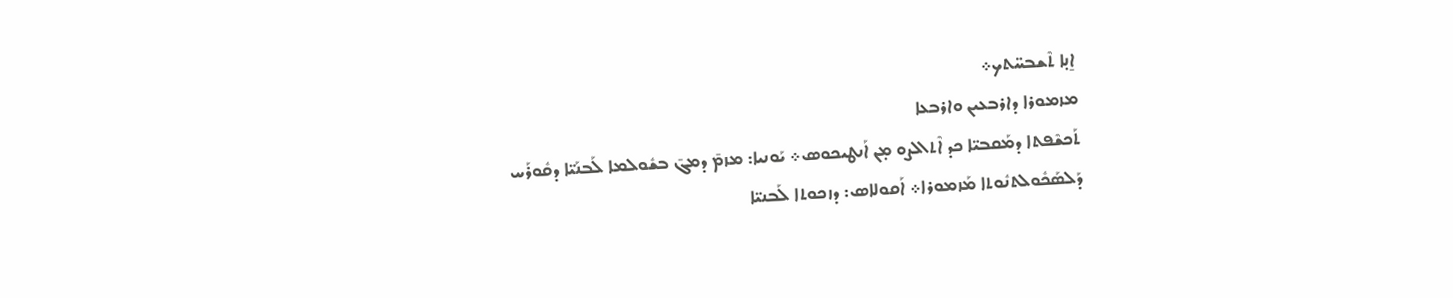ܐ̱ܢ̣ܐ ܬܶܫܒܚ̈ܬܟ܀
ܡܙܡܘܪܐ ܕܐܪܒܥܝܢ ܘܐܪܒܥܐ
ܬܰܟܫܶܦܬܐ ܕܡܰܩܒܝ̈ܐ ܟܕ ܐܶܬܐܠܨܘ ܡ̣ܢ ܐܰܢܛܝܟܘܣ܀ ܝܰܘܢܝܐ: ܡܙܡ̄ ܕܡܓ̄ ܒܫܽܘܠܡܐ ܠܰܒܢܰܝ̈ܐ ܕܩܽܘܪܰܚ ܕܰܠܣܰܟܽܘܠܬܢܽܘܬܐ ܡܰܙܡܘܪܐ܀ ܐܰܩܘܠܐܣ: ܕܙܟܘܬܐ ܠܰܒܢܝ̈ܐ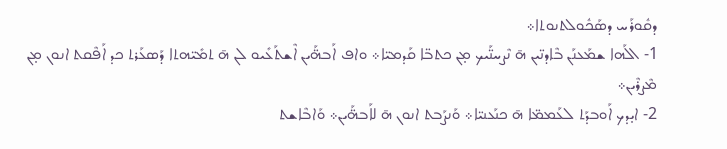ܕܩܽܘܪܰܚ ܕܣܰܟܽܘܠܬܢܘܬܐ܀
1- ܐܠܰܗܐ ܫܡܰܥܢܰܢ ܒܶܐܕܢ̈ܝܢ ܗ̄ ܢܶܨܚܢ̈ܰܝܟ ܡ̣ܢ ܟܬܒ̈ܐ ܩܰܕܡܝ̈ܐ܀ ܘܐܦ ܐܰܒܗ̈ܰܝܢ ܐܶܫܬܰܥܺܝܘ ܠܢ ܗ̄ ܬܡܺܝ̈ܗܬܐ ܕܰܣܥܰܪܬ ܟܕ ܐܰܦܶܩܬ ܐܢܘܢ ܡ̣ܢ ܡܶܨܪܶܝܢ܀
2- ܐܝ̣ܕܟ ܐܰܘܒܕܰܬ ܠܥܰܡܡ̈ܐ ܗ̄ ܟܢܰܥܢܝ̈ܐ܀ ܘܰܢܨܰܒܬ ܐܢܘܢ ܗ̄ ܠܐܰܒܗ̈ܰܝܢ܀ ܘܰܐܒܶܐܫܬ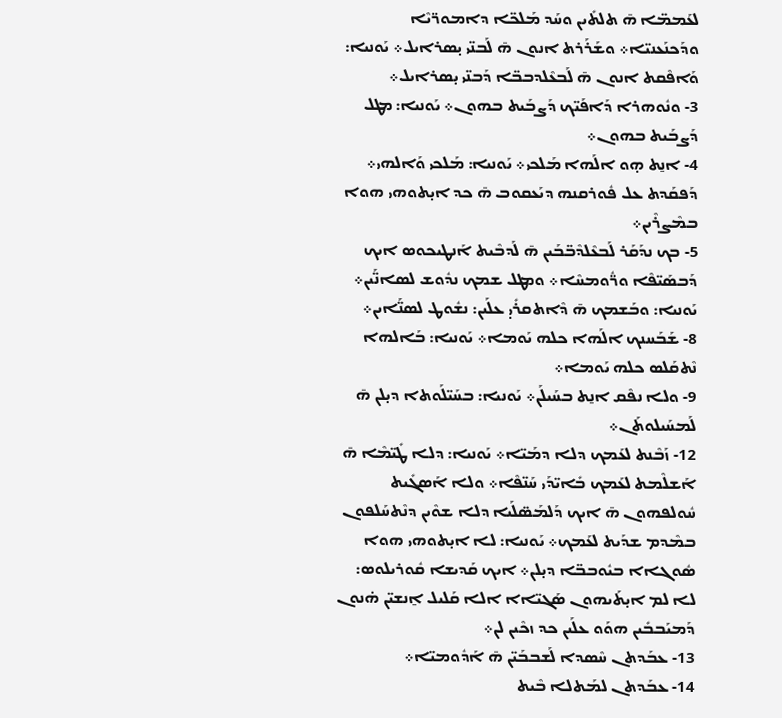ܠܥܰܡܡ̈ܐ ܗ̄ ܬܠܬܺܝܢ ܘܚܰܕ ܡܰܠܟ̈ܐ ܕܐܡܘܪ̈ܝܶܐ ܘܕܰܟܢܰܥܢܝ̈ܐ܀ ܘܫܰܪܰܪܬ ܐܢܘܢ ܗ̄ ܠܰܒܢ̈ܝ ܝ̣ܣܪܐܝܠ܀ ܝܰܘܢܝܐ: ܘܰܐܦܶܩܬ ܐܢܘܢ ܗ̄ ܠܰܒܥܶܠܕܒܒ̈ܐ ܕܰܒܢ̈ܝ ܝ̣ܣܪܐܝܠ܀
3- ܘܢܽܘܗܪܐ ܕܰܐܦܰܝ̈ܟ ܕܰܨܒܰܝܬ ܒܗܘܢ܀ ܝܰܘܢܝܐ: ܡܛܠ ܕܰܨܒܰܝܬ ܒܗܘܢ܀
4- ܐܢ̱ܬ ܗ̣ܘ ܐܠܰܗܐ ܡܰܠܟܝ܀ ܝܰܘܢܝܐ: ܡܰܠܟܝ ܘܰܐܠܗܝ܀ ܕܰܦܩܰܕܬ ܥܠ ܦܽܘܪܩܢܗ ܕܝܰܥܩܘܒ ܗ̄ ܟܕ ܐܝ̣ܬܘܗܝ ܗܘܐ ܒܡܶܨܪܶܝܢ܀
5- ܒܟ ܢܕܰܩܰܪ ܠܰܒܥܶܠܕܶܒ̈ܒܰܝܢ ܗ̄ ܠܰܕܒܶܝܬ ܐܰܢܛܝܟܘܣ ܐܝܟ ܕܰܒܣܰܝ̈ܦܶܐ ܘܪ̈ܽܘܡܚܶܐ܀ ܘܡܛܠ ܫܡܟ ܢܕܽܘܫ ܠܣܐܢ̈ܰܝܢ܀ ܝܰܘܢܝܐ: ܘܒܰܫܡܟ ܗ̄ ܕܶܐܬܩܪܺܝ̣ ܥܠܰܝܢ: ܢܫܽܘܛ ܠܣܢ̈ܰܐܝܢ܀
8- ܫܰܒܰܚܢܟ ܐܠܰܗܐ ܟܠܗ ܝܰܘܡܐ܀ ܝܰܘܢܝܐ: ܒܰܐܠܗܐ ܢܶܬܩܰܠܣ ܟܠܗ ܝܰܘܡܐ܀
9- ܘܠܐ ܢܦܶܩ ܐܢ̱ܬ ܒܚܰܝܠܰܢ܀ ܝܰܘܢܝܐ: ܒܚܰܝ̈ܠܰܘܬܐ ܕܝ̣ܠܢ ܗ̄ ܠܰܡܚܰܝܠܘܬܰܢ܀
12- ܙܰܒܶܢܬ ܠܥܰܡܟ ܕܠܐ ܕܡܰܝ̈ܐ܀ ܝܰܘܢܝܐ: ܕܠܐ ܛܺܝ̈ܡܶܐ ܗ̄ ܐܰܫܠܶܡܬ ܠܥܰܡܟ ܒܺܐܝ̈ܕܰܝ ܚܰܢ̈ܦܶܐ܀ ܘܠܐ ܐܰܣܓܺܝܬ ܚܽܘܠܦܗܘܢ ܗ̄ ܐܝܟ ܕܰܠܡܰܣ̈ܠܰܝܐ ܕܠܐ ܫܘܶܝܢ ܕܢܶܬܚܰܠܦܘܢ ܒܡܶܕܡ ܫܕܰܝܬ ܠܥܰܡܟ܀ ܝܰܘܢܝܐ: ܠܐ ܐܝ̣ܬܘܗܝ ܗܘܐ ܣܽܘܓܐܐ ܒܝܽܘܒܒ̈ܐ ܕܝ̣ܠܢ܀ ܐܝܟ ܩܰܕܝܫܐ ܩܽܘܪܝܠܘܣ: ܠܐ ܠܡ ܐܝ̣ܬܰܝܗܘܢ ܣܰܓܝ̈ܐܐ ܐܠܐ ܩܰܠܝܠ ܐ̱ܢܫܝ̈ܢ ܗ̇ܢܘܢ ܕܰܡܝܰܒܒܺܝܢ ܗܘܰܘ ܥܠܰܝܢ ܟܕ ܙܟܶܝܢ ܠܢ܀
13- ܥܒܰܕܬܢ ܚܶܣܕܐ ܠܰܫܒܒܰܝ̈ܢ ܗ̄ ܐܰܕܽܘܡܝ̈ܐ܀
14- ܥܒܰܕܬܢ ܠܡܰܬܠܐ ܒܶܝܬ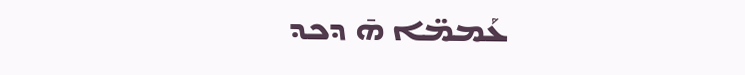ܥܰܡܡ̈ܐ ܗ̄ ܕܟܕ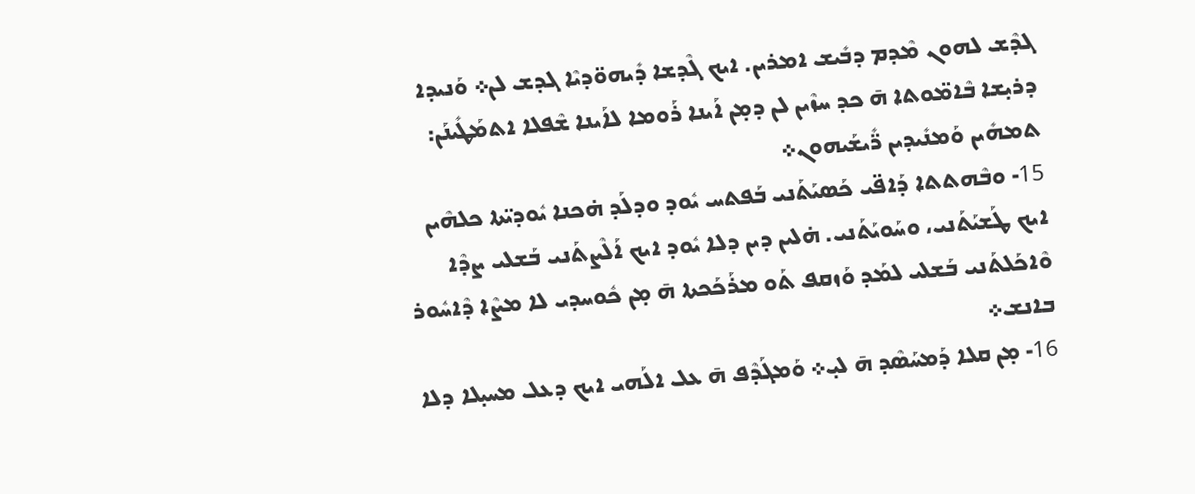ܓܕܶܫ ܠܗܘܢ ܡܶܕܡ ܕܒܺܝܫ ܐܡܪܝܢ. ܐܝܟ ܓܶܕܫܐ ܕܺܝܗܘ̈ܕܝܶܐ ܓܕܫ ܠܢ܀ ܘܰܢܝܕܐ ܕܪܝ̣ܫܐ ܒܶܐܡ̈ܘܬܐ ܗ̄ ܟܕ ܚܙܶܝܢ ܠܢ ܕܡ̣ܢ ܐܰܝܢܐ ܪܰܘܡܐ ܠܐܰܝܢܐ ܫܶܦܠܐ ܐܬܡܰܛܺܝܢܰܢ: ܬܡܗܺܝܢ ܘܰܡܢܺܝܕܝܢ ܪ̈ܺܝܫܰܝܗܘܢ܀
15- ܘܒܶܗܬܬܐ ܕܰܐܦ̈ܝ ܟܰܣܝܰܬܰܢܝ ܒܰܦܬܚ ܝܽܘܕ ܘܕܠܰܕ ܗ̇ܟܢܐ ܝܽܘܕܝ̈ܬܐ ܟܠܗܶܝܢ ܐܝܟ ܛܰܫܝܰܬܰܢܝ، ܘܚܰܘܝܰܬܰܢܝ. ܗ̇ܠܝܢ ܕܝܢ ܕܠܐ ܝܽܘܕ ܐܝܟ ܐܰܠܶܨܬܰܢܝ ܒܰܫܠܝ ܨܕܶܐ ܘܶܐܟܰܠܬܰܢܝ ܒܰܫܠܝ ܠܡܰܕ ܘܰܙܩܦ ܬܰܘ ܡܪܰܟܰܟܬܐ ܗ̄ ܡ̣ܢ ܟܽܘܚܕܝ ܠܐ ܡܨܶܐ ܕܶܐܚܽܘܪ ܒܐܢܫ܀
16- ܡ̣ܢ ܩܠܐ ܕܰܡܚܰܣܶܕ ܗ̄ ܠܝ̣܀ ܘܰܡܓܰܕܶܦ ܗ̄ ܥܠ ܐܠܰܗܝ ܐܝܟ ܕܥܠ ܡܚܝ̣ܠܐ ܕܠܐ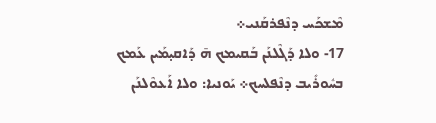ܡܶܫܟܰܚ ܕܢܶܦܪܩܰܢܝ܀
17- ܘܠܐ ܕܰܓܶܠܢܰܢ ܒܰܩܝܡܟ ܗ̄ ܕܰܐܩܝ̣ܡܰܝܢ ܥܰܡܟ ܒܚܽܘܪܺܝܒ ܕܢܶܦܠܚܟ܀ ܝܰܘܢܝܐ: ܘܠܐ ܐܰܥܘܶܠܢܰܢ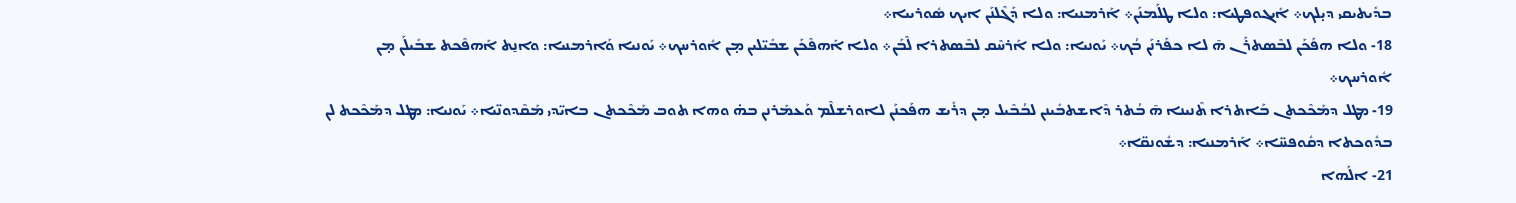ܒܕܺܝܬܝܩܝ ܕܝ̣ܠܟ܀ ܐܺܝܓܘܦܛܝܐ: ܘܠܐ ܛܠܰܡܢܰܢ܀ ܐܰܪܡܢܝܐ: ܘܠܐ ܕܰܓܶܠܢܰܢ ܐܝܟ ܣܽܘܪܝܝܐ܀
18- ܘܠܐ ܗܦܰܟܰܢ ܠܒܶܣܬܪܰܢ ܗ̄ ܠܐ ܟܦܰܪܢܰܢ ܒܳܟ܀ ܝܰܘܢܝܐ: ܘܠܐ ܐܰܪܚܶܩ ܠܒܶܣܬܪܐ ܠܶܒܰܢ܀ ܘܠܐ ܐܰܗܦܶܟܰܢ ܫܒܺܝ̈ܠܝܢ ܡ̣ܢ ܐܽܘܪܚܟ܀ ܝܰܘܢܝܐ ܘܰܐܪܡܢܝܐ: ܘܐܢ̱ܬ ܐܰܗܦܶܟܬ ܫܒܺܝܠܰܢ ܡ̣ܢ ܐܽܘܪܚܟ܀
19- ܡܛܠ ܕܡܰܟܶܟܬܢ ܒܰܐܬܪܐ ܬܶܢܝܢܐ ܗ̄ ܒܳܬܪ ܕܶܐܫܬܒܺܝܢܢ ܠܒܳܒܶܝܠ ܡ̣ܢ ܕܪܺܝܫ ܗܦܰܟܢܰܢ ܠܐܘܪܫܠܶܡ ܘܰܥܡܰܪܢܢ ܒܗ̇ ܘܗܐ ܬܘܒ ܡܰܟܶܟܬܢ ܒܐܝ̈ܕܝ ܡܰܩܶܕܘܢ̈ܝܐ܀ ܝܰܘܢܝܐ: ܡܛܠ ܕܡܰܟܶܟܬ ܠܢ ܒܕܽܘܟܬܐ ܕܩܽܘܦܚ̈ܐ܀ ܐܰܪܡܢܝܐ: ܕܫܽܘܢܩ̈ܐ܀
21- ܐܠܰܗܐ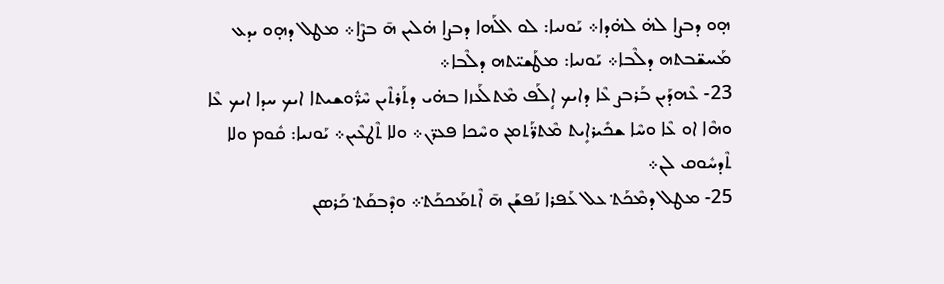ܗ̣ܘ ܕܒܨܐ ܠܗ̇ ܠܗ̇ܕܐ܀ ܝܰܘܢܝܐ: ܠܘ ܐܠܰܗܐ ܕܒܨܐ ܗ̇ܠܝܢ ܗ̄ ܒܨܶܐ܀ ܡܛܠ ܕܗ̣ܘ ܝܕܥ ܡܰܚܫ̈ܒܬܗ ܕܠܶܒܐ܀ ܝܰܘܢܝܐ: ܡܛܰܫܝ̈ܬܗ ܕܠܶܒܐ܀
23- ܥܶܗܕܰܝܢ ܒܰܪܒܨ ܥܶܐ ܕܐܝܟ ܐܴܠܰܦ ܡܶܬܠܰܥܙܐ ܒܗ̇ܝ ܕܬܰܪܬܶܝܢ ܚܶܪ̈ܽܘܫܝܬܐ ܐܝܟ ܚܕܐ ܐܝܟ ܥܶܐ ܘܗܶܐ ܐܘ ܥܶܐ ܘܚܶܐ ܫܟܺܝܪܐܻܝܬ ܡܶܬܪ̈ܰܬܡܢ ܘܚܶܟܐ ܦܥܪ̈ܢ܀ ܘܠܐ ܬܶܛܥܶܝܢ܀ ܝܰܘܢܝܐ: ܩܽܘܡ ܘܠܐ ܬܶܕܚܽܘܩ ܠܢ܀
25- ܡܛܠ ܕܡܶܟܰܬ݀ ܥܠ ܥܰܦܪܐ ܢܰܦܫܰܢ ܗ̄ ܐܶܬܡܰܟܟܰܬ݀܀ ܘܕܶܒܩܰܬ݀ ܟܰܪܣܢ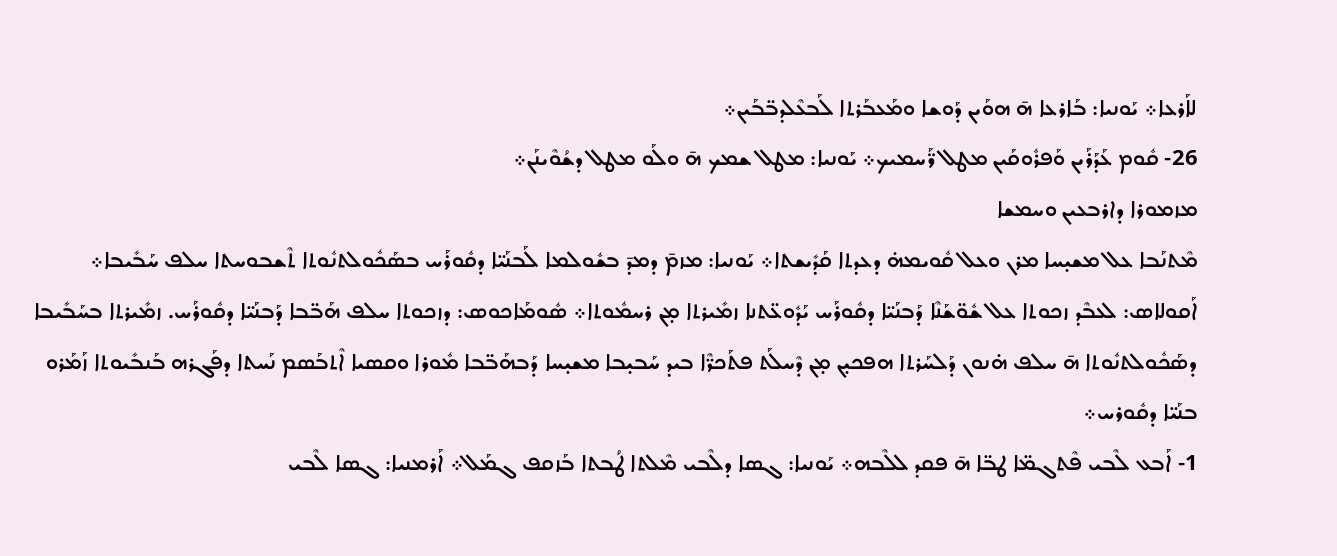ܠܐܰܪܥܐ܀ ܝܰܘܢܝܐ: ܒܰܐܪܥܐ ܗ̄ ܗܘܰܝܢ ܕܰܘܫܐ ܘܡܰܥܒܰܪܬܐ ܠܰܒܥܶܠܕܒ̈ܒܰܝܢ܀
26- ܩܽܘܡ ܥܰܕܰܪܰܝܢ ܘܰܦܪܽܘܩܰܝܢ ܡܛܠ ܪ̈ܰܚܡܝܟ܀ ܝܰܘܢܝܐ: ܡܛܠ ܫܡܟ ܗ̄ ܘܠܰܘ ܡܛܠ ܕܫܳܘܶܝܢܰܢ܀
ܡܙܡܘܪܐ ܕܐܪܒܥܝܢ ܘܚܡܫܐ
ܡܶܬܢܰܒܐ ܥܠ ܡܫܝ̣ܚܐ ܡܪܢ ܘܥܠ ܩܽܘܝܡܗ̇ ܕܥܕܬܐ ܩܰܕܺܝܫܬܐ܀ ܝܰܘܢܝܐ: ܡܙܡ̄ ܕܡܕ̄ ܒܫܽܘܠܡܐ ܠܰܒܢܰܝ̈ܐ ܕܩܽܘܪܰܚ ܒܣܰܟܽܘܠܬܢܽܘܬܐ ܬܶܫܒܘܚܬܐ ܚܠܦ ܚܰܒܺܝܒܐ܀ ܐܰܩܘܠܐܣ: ܠܥܒܶܕ ܙܟܘܬܐ ܥܠ ܫܽܘ̈ܫܰܢܶܐ ܕܰܒܢܰܝ̈ܐ ܕܩܽܘܪܰܚ ܝܰܕܽܘܥ̈ܬܢܐ ܙܡܺܝܪܬܐ ܡ̣ܢ ܪܚܡܽܘܬܐ܀ ܣܽܘܡܰܐܟܘܣ: ܕܙܟܘܬܐ ܚܠܦ ܗܰܒ̈ܒܐ ܕܰܒܢܰܝ̈ܐ ܕܩܽܘܪܰܚ. ܙܡܺܝܪܬܐ ܒܚܰܒܺܝܒܐ ܕܣܰܟܽܘܠܬܢܽܘܬܐ ܗ̄ ܚܠܦ ܗ̇ܢܘܢ ܕܰܠܚܰܪܬܐ ܗܦܟܝ̣ܢ ܡ̣ܢ ܕܶܚܠܰܬ ܦܬܰܟܪ̈ܶܐ ܒܝܕ ܚܰܒܝ̣ܒܐ ܡܫܝ̣ܚܐ ܕܰܒܗܰܒ̈ܒܐ ܡܽܘܪܐ ܘܩܣܝܐ ܐܶܬܒܰܣܡ ܢܰܚܬܐ ܕܦܰܓܪܗ ܒܰܢܒܺܝܘܬܐ ܙܰܡܰܪܘ ܒܢܰܝ̈ܐ ܕܩܽܘܪܚ܀
1- ܐܰܒܥ ܠܶܒܝ ܦܶܬܓܡ̈ܐ ܛܒ̈ܐ ܗ̄ ܦܩܕ ܠܠܶܒܗ܀ ܝܰܘܢܝܐ: ܓܣܐ ܕܠܶܒܝ ܡܶܠܬܐ ܛܳܒܬܐ ܒܰܙܩܦ ܓܡܰܠ܀ ܐܰܪܡܢܝܐ: ܓܣܐ ܠܶܒܝ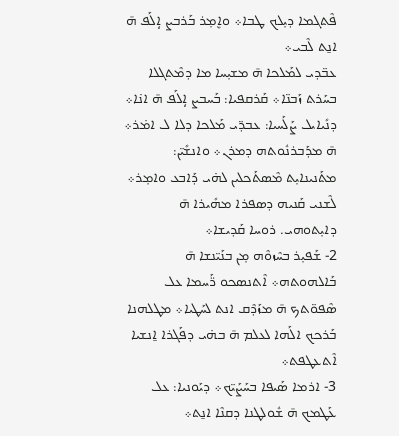ܦܶܬܓܡܐ ܕܝ̣ܠܟ ܛܒܐ܀ ܘܐܷܡ̣ܪ ܒܰܪܒܨ ܐܴܠܰܦ ܗ̄ ܐܢ̱ܬ ܠܶܒܝ܀
ܥܒ̈ܕܝ ܠܡܰܠܟܐ ܗ̄ ܡܫܝ̣ܚܐ ܡܐ ܕܡܶܬܓܠܐ ܒܚܰܪܬ ܙܰܒܢ̈ܐ܀ ܩܰܪܩܦܝܐ: ܒܰܚܒܨ ܐܴܠܰܦ ܗ̄ ܐܢ̇ܐ܀ ܕܢܺܝܐܝܠ ܨܰܠܰܚܝܐ: ܥܒܕ̈ܝ ܡܰܠܟܐ ܕܠܐ ܠ ܐܡ̇ܪ܀ ܗ̄ ܡܕܰܒܪܢܽܘܬܗ ܕܡܪܢ܀ ܘܐܢܫܺܝ̈ܢ: ܡܬܰܢܝܢܐܝ̣ܬ ܡܶܣܬܰܟܠܝܢ ܠܗ̇ܝ ܕܰܐܒܥ ܘܐܡ̣ܪ܀
ܠܶܫܢܝ ܩܰܢܝܗ ܕܣܦܪܐ ܡܗܺܝܪܐ ܗ̄ ܕܐܝ̣ܬܘܗܝ. ܪܘܚܐ ܩܰܕܝܫܐ܀
2- ܫܰܦܝ̣ܪ ܒܚܶܙܘܶܗ ܡ̣ܢ ܒܢܰܝ̈ܢܫܐ ܗ̄ ܒܰܐܠܗܘܬܗ܀ ܐܶܬܢܣܟܘ ܪ̈ܰܚܡܐ ܥܠ ܣܶܦܘ̈ܬܟ ܗ̄ ܡܙܰܕܶܩ ܐܢܬ ܠܚܰܛܝܐ܀ ܡܛܠܗܢܐ ܒܰܪܟܟ ܐܠܰܗܐ ܠܥܠܡ ܗ̄ ܒܗ̇ܝ ܕܦܰܓܪܐ ܐ̱ܢܫܝܐ ܐܶܬܥܛܦܬ܀
3- ܐܪܡܐ ܣܰܝܦܐ ܒܚܰܨܰܝ̈ܟ܀ ܕܝܰܘܢܝܐ: ܥܠ ܥܰܛܡܟ ܗ̄ ܫܽܘܠܛܢܐ ܕܩܢܶܐ ܐܢ̱ܬ܀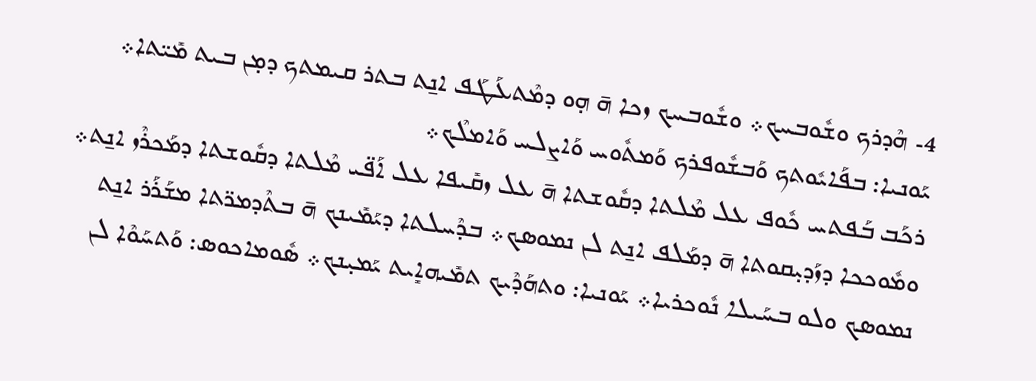4- ܗܶܕܪܟ ܘܫܽܘܒܚܟ܀ ܘܫܽܘܒܚܟ ܙܟܐ ܗ̄ ܗ̣ܘ ܕܡܶܬܥܰܛܰܦ ܐܢ̱ܬ ܒܬܪ ܩܝܡܬܟ ܕܡ̣ܢ ܒܝܬ ܡܺܝ̈ܬܐ܀ ܝܰܘܢܝܐ: ܒܦܰܐܝܽܘܬܟ ܘܰܒܫܽܘܦܪܟ ܘܰܡܬܽܘܚ ܘܰܐܨܠܚ ܘܰܐܡܠܶܟ܀
ܪܟܰܒ ܒܰܦܬܚ ܟܽܘܦ ܥܠ ܡܶܠܬܐ ܕܩܽܘܫܬܐ ܗ̄ ܥܠ ܙܩܺܝܦܐ ܥܠ ܐܰܦ̈ܝ ܡܶܠܬܐ ܕܩܽܘܫܬܐ ܕܡܰܟܪܶܙ ܐܢ̱ܬ܀ ܘܡܽܘܟܟܐ ܕܙܰܕܝ̣ܩܘܬܐ ܗ̄ ܕܡܰܠܦ ܐܢ̱ܬ ܠܢ ܢܡܘܣܟ܀ ܒܕܶܚܠܬܐ ܕܝܰܡܺܝܢܟ ܗ̄ ܒܬܶܕܡܪ̈ܬܐ ܡܫܰܪܰܪ ܐܢ̱ܬ ܢܡܘܣܟ ܘܠܘ ܒܚܰܝܠܐ ܢܽܘܟܪܝܐ܀ ܝܰܘܢܝܐ: ܘܬܗܰܕܶܝܟ ܬܡܺܝܗܐܻܝܬ ܝܰܡܝ̣ܢܟ܀ ܣܽܘܡܐܟܘܣ: ܘܰܬܚܰܘܶܐ ܠܢ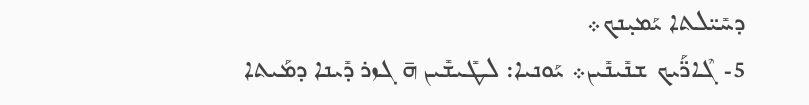ܕܚܺܝ̈ܠܬܐ ܝܰܡܝ̣ܢܟ܀
5- ܓܶܐܪ̈ܰܝܟ ܫܢܺܝܢܺܝܢ܀ ܝܰܘܢܝܐ: ܠܛܺܝܫܺܝܢ ܗ̄ ܓܙܪ ܕܺܝܢܐ ܕܡܰܝܬܐ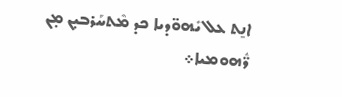ܐܢ̱ܬ ܥܠ ܝܺܗܘ̈ܕܝܐ ܟܕ ܡܶܬܚܰܪܒܝ̣ܢ ܡ̣ܢ ܪ̈ܽܗܘܡܝܐ܀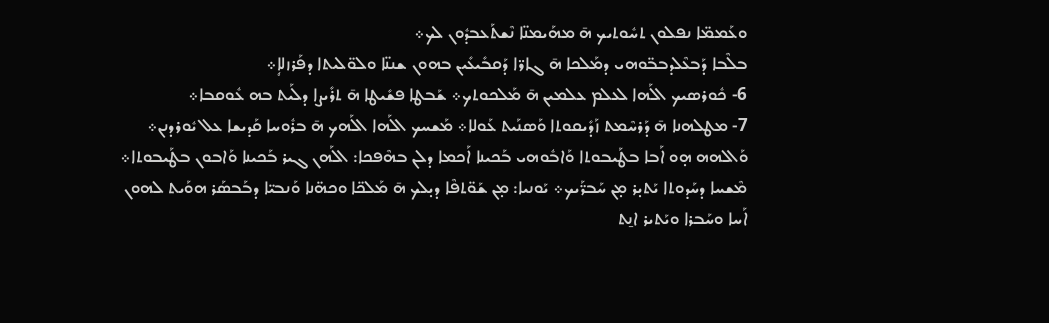ܘܥܰܡܡ̈ܐ ܢܦܠܘܢ ܬܚܽܘܬܝܟ ܗ̄ ܡܗܰܝܡܢ̈ܐ ܢܶܫܬܰܥܒܕܽܘܢ ܠܟ܀
ܒܠܶܒܐ ܕܰܒܥܶܠܕܒܒ̈ܘܗܝ ܕܡܰܠܟܐ ܗ̄ ܓܐܪ̈ܐ ܕܰܩܒܺܝܥܺܝܢ ܒܗܘܢ ܫܢܢ̈ܐ ܘܠܘ̈ܠܝܬܐ ܕܦܰܪܙܠܐܴ܀
6- ܟܽܘܪܣܝܟ ܐܠܰܗܐ ܠܥܠܡ ܥܠܡܝܢ ܗ̄ ܡܰܠܟܘܬܟ܀ ܫܰܒܛܐ ܦܫܺܝܛܐ ܗ̄ ܬܪܺܝܨܐ ܕܠܰܝܬ ܒܗ ܥܽܘܩܒܐ܀
7- ܡܛܠܗܢܐ ܗ̄ ܕܰܪܚܶܡܬ ܙܰܕܺܝܩܘܬܐ ܘܰܣܢܰܝܬ ܥܰܘܠܐ܀ ܡܰܫܚܟ ܐܠܰܗܐ ܐܠܰܗܟ ܗ̄ ܒܪܽܘܚܐ ܩܰܕܝܫܐ ܥܠ ܝܽܘܪܕܢܢ܀ ܘܰܐܠܗܗ ܗ̣ܘ ܐܰܒܐ ܒܛܰܝܒܘܬܐ ܘܰܐܒܽܘܗܝ ܒܰܟܝܢܐ ܐܰܟܡܐ ܕܠܢ ܒܗܶܦܟܐ: ܐܠܰܗܢ ܓܝܪ ܒܰܟܝܢܐ ܘܰܐܒܘܢ ܒܛܰܝܒܘܬܐ܀ ܡܶܫܚܐ ܕܚܰܕܘܬܐ ܝܰܬܝ̣ܪ ܡ̣ܢ ܚܰܒܪ̈ܰܝܟ܀ ܝܰܘܢܝܐ: ܡ̣ܢ ܫܰܘ̈ܬܦܶܐ ܕܝ̣ܠܟ ܗ̄ ܡܰܠܟ̈ܐ ܘܟܗ̈ܢܐ ܘܰܢܒܝ̈ܐ ܕܒܰܒܣܰܪ ܗܘܰܝܬ ܠܗܘܢ ܐܰܚܐ ܘܚܰܒܪܐ ܘܝܰܬܝܪ ܐܢ̱ܬ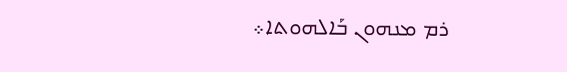ܪܡ ܡܢܗܘܢ ܒܰܐܠܗܘܬܐ܀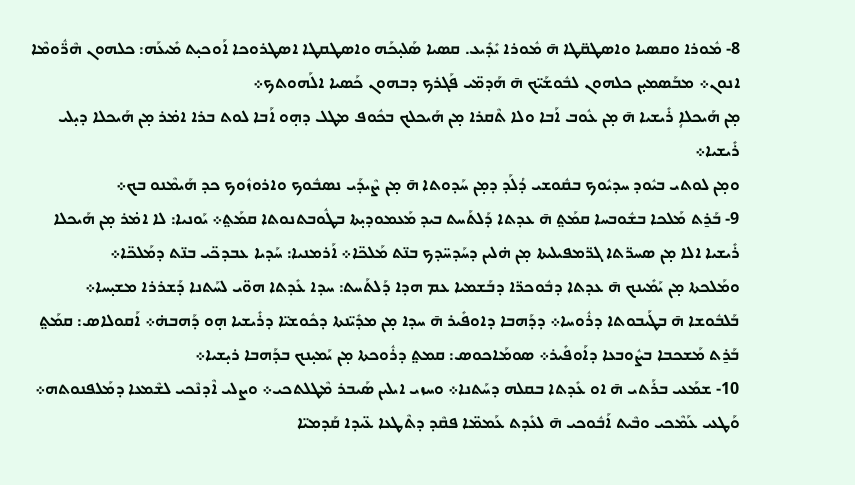8- ܡܽܘܪܐ ܘܩܣܝܐ ܘܐܣܛܩ̈ܛܐ ܗ̄ ܡܽܘܪܐ ܝܺܕܺܝܥ. ܩܣܝܐ ܣܰܠܝ̣ܟܰܗ ܘܐܣܛܩܛܐ ܐܣܛܪܘܟܐ ܐܰܘܟܝ̣ܬ ܡܺܝܥܰܗ: ܟܠܗܘܢ ܗܶܪ̈ܽܘܡܶܐ ܐܢܘܢ܀ ܡܒܰܣܡܝ̣ܢ ܟܠܗܘܢ ܠܒܽܘܫܰܝ̈ܟ ܗ̄ ܗܰܕܡ̈ܝ ܦܰܓܪܟ ܕܒܗܘܢ ܟܰܣܝܐ ܐܠܰܗܘܬܟ܀
ܡ̣ܢ ܗܰܝܟܠܐܴ ܪܺܝܫܝܐ ܗ̄ ܡ̣ܢ ܥܽܘܒ ܐܰܒܐ ܘܠܐ ܬܶܩܪܐ ܡ̣ܢ ܗܰܝܟܠܟ ܒܟܽܘܦ ܡܛܠ ܕܗ̣ܘ ܐܰܒܐ ܠܘܬ ܒܪܐ ܐܡ̇ܪ ܡ̣ܢ ܗܰܝܟܠܐ ܕܝ̣ܠܝ ܪܺܝܫܝܐ܀
ܘܡ̣ܢ ܠܘܬܝ ܒܝܽܘܕ ܚܕܝܽܘܟ ܒܩܽܘܫܝ ܕܳܠܰܕ ܕܡ̣ܢ ܚܰܕܘܬܐ ܗ̄ ܡ̣ܢ ܨܶܝܕܰܝ ܢܣܒܽܘܟ ܘܐܪܘܙܽܘܟ ܟܕ ܗܰܝܡܶܢܘ ܒܟ܀
9- ܒܰܪ̱ܬ ܡܰܠܟܐ ܒܫܽܘܒܚܐ ܩܡܰܬ݀ ܗ̄ ܥܕܬܐ ܕܰܠܬܰܚܬ ܒܝܕ ܡܰܥܡܘܕܝ̣ܬܐ ܒܛܽܘܒܬܢܘܬܐ ܩܡܰܬ݀܀ ܝܰܘܢܝܐ: ܠܐ ܐܡ̇ܪ ܡ̣ܢ ܗܰܝܟܠܐ ܪܺܝܫܝܐ ܐܠܐ ܡ̣ܢ ܣܚܪ̈ܬܐ ܓܪ̈ܡܦܝܠܝܬܐ ܡ̣ܢ ܗ̇ܠܝܢ ܕܚܰܕܚ̈ܕܟ ܒܢ̈ܬ ܡܰܠܟ̈ܐ܀ ܐܰܪܡܢܝܐ: ܚܰܕܝܐ ܥܒܕܟ̈ܝ ܒܢ̈ܬ ܕܡܰܠܟ̈ܐ܀
ܘܡܰܠܟܬܐ ܡ̣ܢ ܝܰܡܺܝܢܟ ܗ̄ ܥܕܬܐ ܕܒܽܘܟܪ̈ܐ ܕܒܰܫܡܝܐ ܥܡ ܗܕܐ ܕܰܠܬܰܚܬ: ܚܕܐ ܥܺܕܬܐ ܗܘ̈ܝ ܠܚܰܬܢܐ ܕܰܫܪܪܐ ܡܫܝ̣ܚܐ܀
ܒܰܠܒܽܘܫܐ ܗ̄ ܒܛܰܝܒܘܬܐ ܕܪܽܘܚܐ܀ ܕܕܰܗܒܐ ܕܐܘܦܺܝܪ ܗ̄ ܚܕܐ ܡ̣ܢ ܡܕܺܝ̈ܢܬܐ ܕܟܽܘܫܝ̈ܐ ܕܪܺܝܫܝܐ ܗ̣ܘ ܕܰܗܒܗ̇܀ ܐܰܩܘܠܐܣ: ܩܡܰܬ݀ ܒܰܪ̱ܬ ܡܰܫܟܒܐ ܒܨܽܘܒܥܐ ܕܐܰܘܦܺܝܪ܀ ܣܘܡܰܐܟܘܣ: ܩܡܬ݀ ܕܪܽܘܟܬܐ ܡ̣ܢ ܝܰܡܝ̣ܢܟ ܒܕܰܗܒܐ ܪܝ̣ܫܝܐ܀
10- ܫܡܰܥܝ ܒܪܰܬܝ ܗ̄ ܐܘ ܥܺܕܬܐ ܒܩܠܗ ܕܚܰܬܢܐ܀ ܘܚܙܝ ܐܝܠܝܢ ܣܰܝܒܪ ܡܶܛܠܬܟܝ܀ ܘܨܠܝ ܐܶܕܢܶܟܝ ܠܫܶܡܥܐ ܕܡܰܠܦܢܘܬܗ܀
ܘܰܛܥܝ ܥܰܡܶܟܝ ܘܒܶܝܬ ܐܰܒܽܘܟܝ ܗ̄ ܠܥܺܕܬ ܥܰܡܡ̈ܐ ܦܩܶܕ ܕܬܶܛܥܐ ܥ̈ܝܕܐ ܩܰܕܡܝ̈ܐ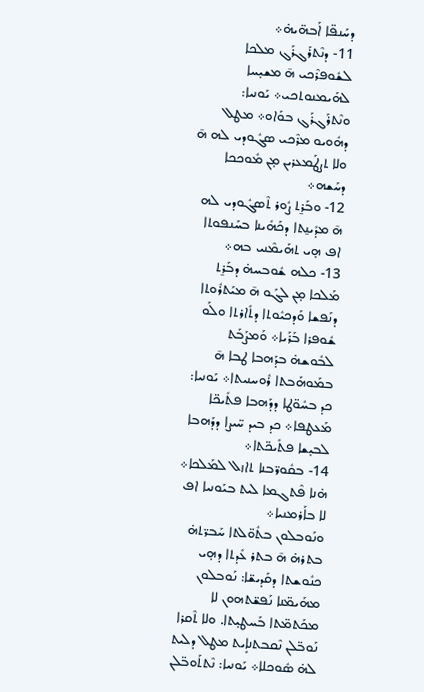ܕܚܰܢܦ̈ܐ ܐܰܒܗ̈ܝܗ̇܀
11- ܕܢܶܬܪܰܓܪܰܓ ܡܠܟܐ ܠܫܽܘܦܪܶܟܝ ܗ̄ ܡܫܝ̣ܚܐ ܠܗܰܝܡܢܘܬܟܝ܀ ܝܰܘܢܝܐ: ܘܢܶܬܪܰܓܪܰܓ ܒܘܰܐܘ܀ ܡܛܠ ܕܗܽܘܝܘ ܡܪܶܟܝ ܣܓܽܘܕܝ ܠܗ ܗ̄ ܘܠܐ ܬܨܛܰܡܥܪܝܢ ܡ̣ܢ ܡܽܘܟܟܐ ܕܚܰܫܗ܀
12- ܘܒܰܪ̱ܬ ܨܽܘܪ ܬܶܣܓܽܘܕܝ ܠܗ ܗ̄ ܡܕܺܝܢ̱ܬܐ ܕܟܰܗܺܝܢܐ ܒܚܰܢܦܘܬܐ ܐܦ ܗ̣ܝ ܬܗܰܝܡܶܢܝ ܒܗ܀
13- ܟܠܗ ܫܽܘܒܚܗ̇ ܕܒܰܪ̱ܬ ܡܰܠܟܐ ܡ̣ܢ ܠܓܰܘ ܗ̄ ܡܝܰܬܪܽܘܬܐ ܕܢܰܦܫܐ ܘܰܕܟܝܽܘܬܐ ܕܬܺܐܪܬܐ ܘܠܰܘ ܫܽܘܦܪܐ ܒܰܪܰܝܐ܀ ܘܰܡܨܰܒܰܬ ܠܒܽܘܫܗ̇ ܒܕܰܗܒܐ ܛܒܐ ܗ̄ ܒܡܰܘܗܰܒܬܐ ܪܽܘܚܢܝܬܐ܀ ܝܰܘܢܝܐ: ܟܕ ܒܚܽܘ̈ܛܐ ܕܕܰܗܒܐ ܦܬܺܝܟ̈ܐ ܡܰܥܛܦܐ܀ ܟܕ ܒܝܕ ܚ̈ܝܨܐ ܕܕܰܗܒܐ ܠܒܝ̣ܫܐ ܦܬܺܝܟ̈ܬܐ܀
14- ܒܩܽܘܪ̈ܒܢܐ ܬܐܙܠ ܠܡܰܠܟܐ܀ ܗ̇ܢܐ ܦܶܬܓܡܐ ܠܝܬ ܒܝܰܘܢܝܐ ܐܦ ܠܐ ܒܐܰܪܡܢܝܐ܀
ܘܢܰܘܒܠܘܢ ܒܬܽܘ̈ܠܬܐ ܚܰܒܪ̈ܬܗ̇ ܒܬܪܗ̇ ܗ̄ ܒܬܪ ܥܺܕܬܐ ܕܗ̣ܝ ܟܢܽܘܫܬܐ ܕܩܰܕܝܫ̈ܐ: ܢܰܘܒܠܘܢ ܡܗܰܝܡ̈ܢܐ ܢܰܦܫ̈ܬܗܘܢ ܠܐ ܡܟܰܬܡ̈ܬܐ ܒܰܚܛܝ̣ܬܐ. ܘܠܐ ܬܶܩܪܐ ܢܰܘܒ̈ܠܢ ܢܶܩܒܬܢܐܻܝܬ ܡܛܠ ܕܠܝܬ ܠܗ̇ ܣܽܘܟܠܐ܀ ܝܰܘܢܝܐ: ܢܶܬܬܰܘܒ̈ܠܢ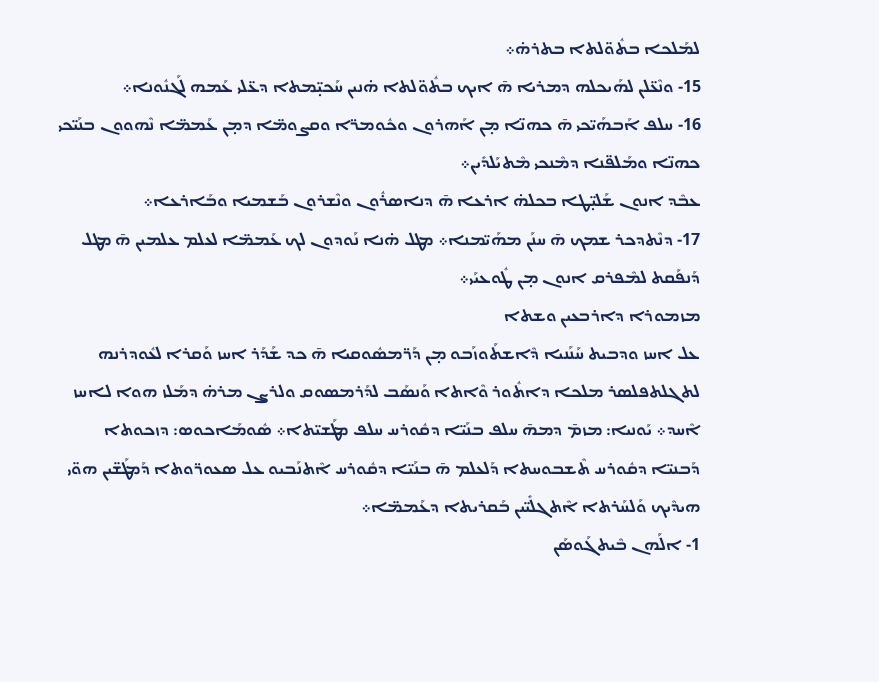ܠܡܰܠܟܐ ܒܬܽܘ̈ܠܬܐ ܒܬܪܗ̇܀
15- ܘܢܶܥ̈ܠܢ ܠܗܰܝܟܠܗ ܕܡܪܝܐ ܗ̄ ܐܝܟ ܒܬܽܘ̈ܠܬܐ ܗ̇ܢܝܢ ܚܰܟܝ̣̈ܡܬܐ ܕܥ̈ܠܝ ܥܰܡܗ ܠܰܓܢܽܘܢܐ܀
16- ܚܠܦ ܐܰܒܗܰܝ̈ܟܝ ܗ̄ ܟܗܢ̈ܐ ܡ̣ܢ ܐܰܗܪܘܢ ܘܟܽܘܡܪ̈ܐ ܘܩܨܘܡ̈ܐ ܕܡ̣ܢ ܥܰܡܡ̈ܐ ܢܶܗܘܘܢ ܒܢܰܝ̈ܟܝ ܟܗܢ̈ܐ ܘܡܰܠܦ̈ܢܐ ܕܡܶܢܟܝ ܡܶܬܝܰܠܕܺܝܢ܀
ܥܒܶܕ ܐܢܘܢ ܫܰܠܝ̣̈ܛܐ ܒܟܠܗ̇ ܐܪܥܐ ܗ̄ ܕܢܐܣܪܽܘܢ ܘܢܶܫܪܘܢ ܒܰܫܡܝܐ ܘܒܰܐܪܥܐ܀
17- ܕܢܶܬܕܟܪ ܫܡܟ ܗ̄ ܚܢܰܢ ܡܗܰܝ̈ܡܢܐ܀ ܡܛܠ ܗ̇ܢܐ ܢܰܘܕܘܢ ܠܟ ܥܰܡܡ̈ܐ ܠܥܠܡ ܥܠܡܝܢ ܗ̄ ܡܛܠ ܕܰܢܦܰܩܬ ܠܡܶܦܪܩ ܐܢܘܢ ܡ̣ܢ ܛܽܘܥܝܰܝ܀
ܡܙܡܘܪܐ ܕܐܪܒܥܝܢ ܘܫܬܐ
ܥܠ ܐܚܙ ܘܕܒܝܬ ܚܰܢܰܢܝܐ ܕܶܐܫܬܰܘܙܰܒܘ ܡ̣ܢ ܕܰܪ̈ܡܣܽܘܩܝܐ ܗ̄ ܟܕ ܫܰܕܰܪ ܐܚܙ ܘܰܩܪܐ ܠܥܽܘܕܪܢܗ ܠܬܓܠܬܦܠܣܪ ܡܠܟܐ ܕܐܬܽܘܪ ܘܶܐܬܐ ܘܰܢܣܰܒ ܠܕܰܪܡܣܘܩ ܘܠܪܨܢ ܡܪܗ̇ ܕܡܰܠܙ ܗܘܐ ܠܐܚܙ ܐܶܚܕ܀ ܝܰܘܢܝܐ: ܡܙܡ̄ ܕܡܗ̄ ܚܠܦ ܒܢܰܝ̈ܐ ܕܩܽܘܪܚ ܚܠܦ ܡܛܰܫܝ̈ܬܐ܀ ܣܽܘܡܰܐܟܘܣ: ܕܙܟܘܬܐ ܕܰܒܢܝ̈ܐ ܕܩܽܘܪܚ ܬܶܫܒܘܚܬܐ ܕܰܠܥܠܡ ܗ̄ ܒܢܰܝ̈ܐ ܕܩܽܘܪܚ ܐܶܬܢܰܒܝܘ ܥܠ ܣܥܘܪ̈ܘܬܐ ܕܰܡܛܰܫ̈ܝܢ ܗܘ̈ܝ ܗܝܕܶܝܟ ܘܰܠܚܰܪܬܐ ܐܶܬܓܠܺܝ̈ܝܢ ܒܰܩܪܝܬܐ ܕܥܰܡܡ̈ܐ܀
1- ܐܠܰܗܢ ܒܶܝܬܓܰܘܣܰܢ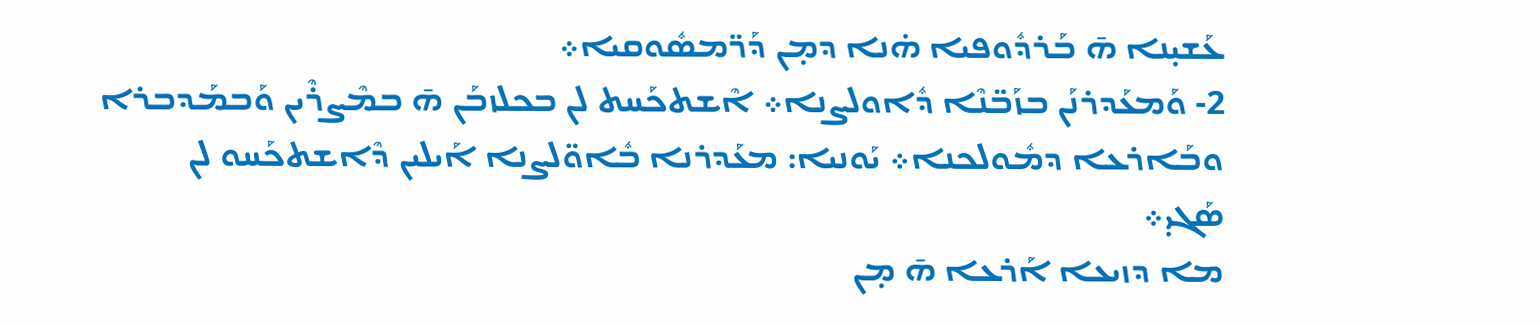ܥܰܫܝ̣ܢܐ ܗ̄ ܒܰܪܕܽܘܦܝܐ ܗ̇ܢܐ ܕܡ̣ܢ ܕܰܪ̈ܡܣܽܘܩܝܐ܀
2- ܘܰܡܥܰܕܪܢܰܢ ܒܙܰܒ̈ܢܶܐ ܕܽܐܘܠܨܢܐ܀ ܐܶܫܬܟܰܚܬ ܠܢ ܒܟܠܙܒܰܢ ܗ̄ ܒܡܶܨܪܶܝܢ ܘܰܒܡܰܕܒܪܐ ܘܒܰܐܪܥܐ ܕܡܽܘܠܟܢܐ܀ ܝܰܘܢܝܐ: ܡܥܰܕܪܢܐ ܒܽܐܘ̈ܠܨܢܐ ܐܰܝܠܝܢ ܕܶܐܫܬܟܰܚܘ ܠܢ ܣܰܓܝ̣܀
ܡܐ ܕܙܝܥܐ ܐܰܪܥܐ ܗ̄ ܡ̣ܢ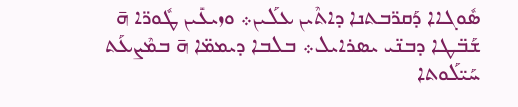ܣܽܘܓܐܐ ܕܰܩܪ̈ܒܬܢܐ ܕܐܬܶܝܢ ܥܠܰܝܢ܀ ܘܙܝܥܺܝܢ ܛܽܘܪ̈ܐ ܗ̄ ܫܰܒ̈ܛܐ ܕܒܢ̈ܝ ܝܣܪܐܝܠ܀ ܒܠܒܐ ܕܝܡܡ̈ܐ ܗ̄ ܒܡܶܨܥܰܬ ܚܰܝ̈ܠܰܘܬܐ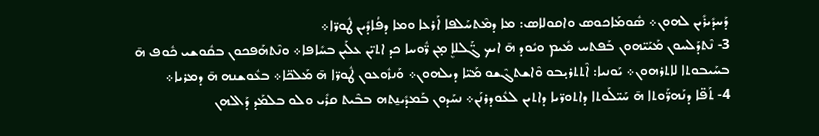ܕܰܚܕܺܝܪܺܝܢ ܠܗܘܢ܀ ܣܽܘܡܰܐܟܘܣ ܘܐܩܘܠܐܣ: ܡܐ ܕܡܶܬܚܰܠܦܐ ܐܰܪܥܐ ܘܡܐ ܕܦܳܐܕܺܝܢ ܛܽܘܪ̈ܐ܀
3- ܢܶܬܕܰܠܚܘܢ ܡܰܝܰܝ̈ܗܘܢ ܒܰܦܬܚ ܡܺܝܡ ܘܝܽܘܕ ܗ̄ ܐܝܟ ܓ̈ܰܠܠܐܷ ܡ̣ܢ ܪ̈ܽܘܚܐ ܟܕ ܐܬܝ̈ܢ ܥܠܰܝܢ ܒܚܺܐܦܐ܀ ܘܢܶܬܗܰܦܟܘܢ ܒܩܽܘܫܝ ܟܽܘܦ ܗ̄ ܒܚܰܝܒܘܬܐ ܠܐܬܪܗܘܢ܀ ܝܰܘܢܝܐ: ܐܶܬܬܪܝ̣ܒܘ ܘܶܐܫܬܓܶܫܘ ܡܰܝ̈ܐ ܕܝܠܗܘܢ܀ ܘܰܢܙܽܘܥܘܢ ܛܽܘܪ̈ܐ ܗ̄ ܡܰܠܟ̈ܐ܀ ܒܥܽܘܫܢܗ ܗ̄ ܕܡܪܝܐ܀
4- ܬܰܦ̈ܐ ܕܢܰܗܪ̈ܰܘܬܐ ܗ̄ ܚܰܝ̈ܠܰܘܬܐ ܕܐܬܘܪ̈ܝܐ ܕܐܬܝܢ ܠܥܽܘܕܪܢܰܢ܀ ܢܚܰܕܘܢ ܒܰܡܕܺܝܢ̱ܬܗ ܒܒܶܝܬ ܩܪܺܝ ܘܠܘ ܒܠܡܰܕ ܕܰܐܠܗܢ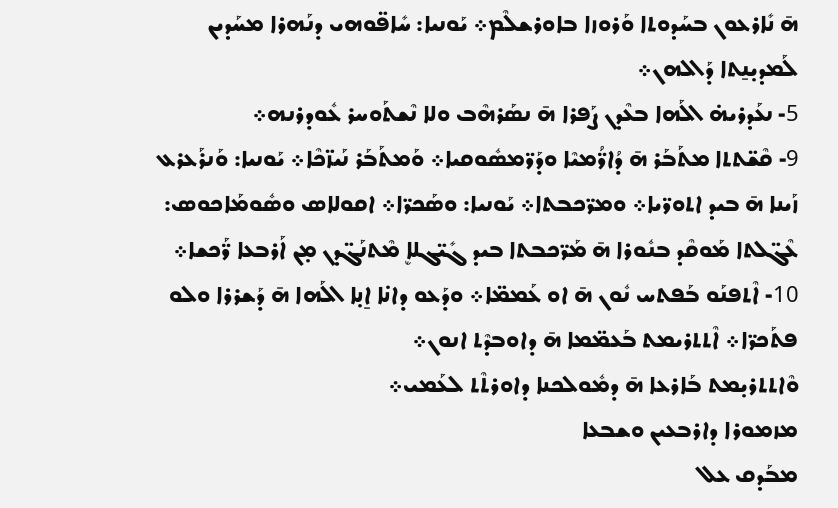ܗ̄ ܢܺܐܪܥܘܢ ܒܚܰܕܘܬܐ ܘܰܪܘܙܐ ܒܐܘܪܫܠܶܡ܀ ܝܰܘܢܝܐ: ܚܺܐܦ̈ܘܗܝ ܕܢܰܗܪܐ ܡܚܰܕܝܢ ܠܰܡܕܝ̣ܢ̱ܬܐ ܕܰܐܠܗܢ܀
5- ܢܥܰܕܪܝܗ̇ ܐܠܰܗܐ ܒܥܶܕܢ ܨܰܦܪܐ ܗ̄ ܢܣܰܪܗܶܒ ܘܠܐ ܢܶܫܬܰܘܚܪ ܥܽܘܕܪܢܗ܀
9- ܩܶܫ̈ܬܬܐ ܡܬܰܒܰܪ ܗ̄ ܕܳܐܪ̈ܳܡܝܶܐ ܘܕܰܪ̈ܡܣܽܘܩܝܐ܀ ܘܰܡܬܰܒܰܪ ܢܰܝܙ̈ܟܶܐ܀ ܝܰܘܢܝܐ: ܘܰܢܪܰܥܪܥ ܙܰܝܢܐ ܗ̄ ܒܝܕ ܐܬܘܪ̈ܝܐ܀ ܘܡܪ̈ܟܒܬܐ܀ ܝܰܘܢܝܐ: ܘܣܰܟܪ̈ܐ܀ ܐܩܘܠܐܣ ܘܣܽܘܡܰܐܟܘܣ: ܥܶܓ̈ܠܬܐ ܡܰܘܩܶܕ ܒܢܽܘܪܐ ܗ̄ ܡܰܪ̈ܟܒܬܐ ܒܝܕ ܓܺܝ̈ܓܠܐܷ ܡܶܬܢܰܓ̈ܕܢ ܡ̣ܢ ܐܰܪܒܥܐ ܪ̈ܰܟܫܐ܀
10- ܐܶܬܦܢܰܘ ܒܰܦܬܚ ܢܽܘܢ ܗ̄ ܐܘ ܥܰܡܡ̈ܐ܀ ܘܕܰܥܘ ܕܐܢ̇ܐ ܐ̱ܢ̣ܐ ܐܠܰܗܐ ܗ̄ ܕܰܫܪܪܐ ܘܠܘ ܦܬܰܟܪ̈ܐ܀ ܐܶܬܬܪܝܡܬ ܒܰܥܡ̈ܡܐ ܗ̄ ܕܐܘܒܕܶܬ ܐܢܘܢ܀
ܘܶܐܬܬܪܝ̣ܡܬ ܒܰܐܪܥܐ ܗ̄ ܕܡܽܘܠܟܢܐ ܕܐܘܪܬܶܬ ܠܥܰܡܝ܀
ܡܙܡܘܪܐ ܕܐܪܒܥܝܢ ܘܫܒܥܐ
ܡܒܰܕܩ ܥܠ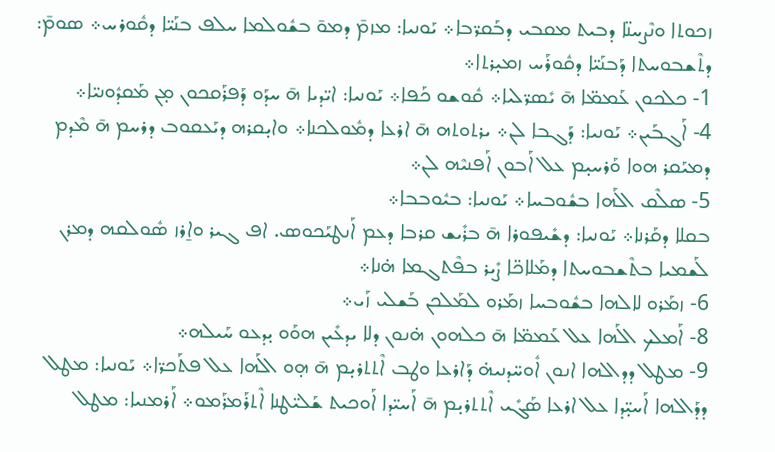ܙܟܘܬܐ ܘܢܶܨܚܢ̈ܐ ܕܒܝܬ ܡܩܒܝ ܕܒܰܩܪ̈ܒܐ܀ ܝܰܘܢܝܐ: ܡܙܡ̄ ܕܡܘ̄ ܒܫܽܘܠܡܐ ܚܠܦ ܒܢܰܝ̈ܐ ܕܩܽܘܪܚ܀ ܣܘܡ̄: ܕܬܶܫܒܘܚܬܐ ܕܰܒܢܰܝ̈ܐ ܕܩܽܘܪܰܚ ܙܡܝ̣ܪܬܐ܀
1- ܟܠܟܘܢ ܥܰܡܡ̈ܐ ܗ̄ ܝܺܣܪ̈ܠܝܐ܀ ܩܽܘܫܘ ܟܰܦܐ܀ ܝܰܘܢܝܐ: ܐܝ̈ܕܝܐ ܗ̄ ܚܕܰܘ ܕܰܦܪܰܩܟܘܢ ܡ̣ܢ ܡܰܩܕܽܘܢܝ̈ܐ܀
4- ܐܰܓܒܰܝܢ܀ ܝܰܘܢܝܐ: ܕܰܓܒܐ ܠܢ܀ ܝܪܬܘܬܗ ܗ̄ ܐܪܥܐ ܕܡܽܘܠܟܢܐ܀ ܘܐܝ̣ܩܪܗ ܕܝܰܥܩܘܒ ܕܪܚܡ ܗ̄ ܡܶܕܡ ܕܡܝܰܩܪ ܗܘܐ ܘܰܪܚܝ̣ܡ ܥܠ ܐܰܒܘܢ ܐܰܦܢܝܶܗ ܠܢ܀
5- ܣܠܶܩ ܐܠܰܗܐ ܒܫܽܘܒܚܐ܀ ܝܰܘܢܝܐ: ܒܝܽܘܒܒܐ܀
ܒܩܠܐ ܕܩܰܪܢܐ܀ ܝܰܘܢܝܐ: ܕܫܺܝܦܘܪܐ ܗ̄ ܒܪܺܝܫ ܩܪܒܐ ܕܥܡ ܐܰܢܛܝܰܟܘܣ. ܐܦ ܓܝܪ ܘܐ̱ܪܙ ܣܽܘܠܩܗ ܕܡܪܢ ܠܰܫܡܝܐ ܒܬܶܫܒܘܚܬܐ ܕܡܰܠܐܟ̈ܐ ܨܺܝܪ ܒܦܶܬܓܡܐ ܗ̇ܢܐ܀
6- ܙܡܰܪܘ ܠܐܠܗܐ ܒܫܽܘܒܚܐ ܙܡܰܪܘ ܠܡܰܠܟܢ ܒܰܫܠܝ ܙܰܝ܀
8- ܐܰܡܠܟ ܐܠܰܗܐ ܥܠ ܥܰܡܡ̈ܐ ܗ̄ ܟܠܗܘܢ ܗ̇ܢܘܢ ܕܠܐ ܝܕܥܺܝܢ ܗܘܰܘ ܝ̣ܕܥܘ ܚܰܝܠܗ܀
9- ܡܛܠ ܕܕܐܠܗܐ ܐܢܘܢ ܐܽܘܚ̈ܕܢܝܗ̇ ܕܰܐܪܥܐ ܘܛܒ ܐܶܬܬܪܝ̣ܡ ܗ̄ ܗ̣ܘ ܐܠܰܗܐ ܥܠ ܦܬܰܟܪ̈ܐ܀ ܝܰܘܢܝܐ: ܡܛܠ ܕܕܰܐܠܗܐ ܐܰܚܝ̣̈ܕܐ ܥܠ ܐܪܥܐ ܣܰܓܺܝ ܐܶܬܬܪܝ̣ܡ ܗ̄ ܐܰܚܝ̈ܕܐ ܐܰܘܟܝܬ ܫܰܠܝ̈ܛܢܐ ܐܶܬܪܰܡܪܰܡܘ܀ ܐܰܪܡܢܝܐ: ܡܛܠ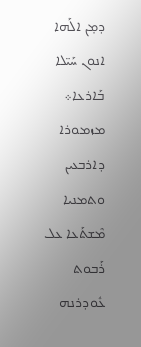ܕܡ̣ܢ ܐܠܰܗܐ ܐܢܘܢ ܚܰܝ̈ܠܐ ܒܰܐܪܥܐ܀
ܡܙܡܘܪܐ ܕܐܪܒܥܝܢ ܘܬܡܢܝܐ
ܡܶܫܬܰܥܐ ܥܠ ܪܰܒܘܬ ܥܽܘܕܪܢܗ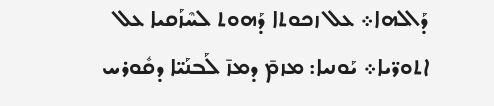ܕܰܐܠܗܐ܀ ܥܠ ܙܟܘܬܐ ܕܰܗܘܬ ܠܚܶܙܰܩܝܐ ܥܠ ܐܬܘܪ̈ܝܐ܀ ܝܰܘܢܝܐ: ܡܙܡ̄ ܕܡܙ̄ ܠܰܒܢܰܝ̈ܐ ܕܩܽܘܪܚ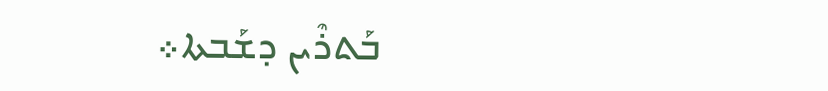ܒܰܬܪܶܝܢ ܕܫܰܒܬܐ܀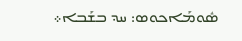ܣܽܘܡܰܐܟܘܣ: ܚܕ ܒܫܰܒܐ܀